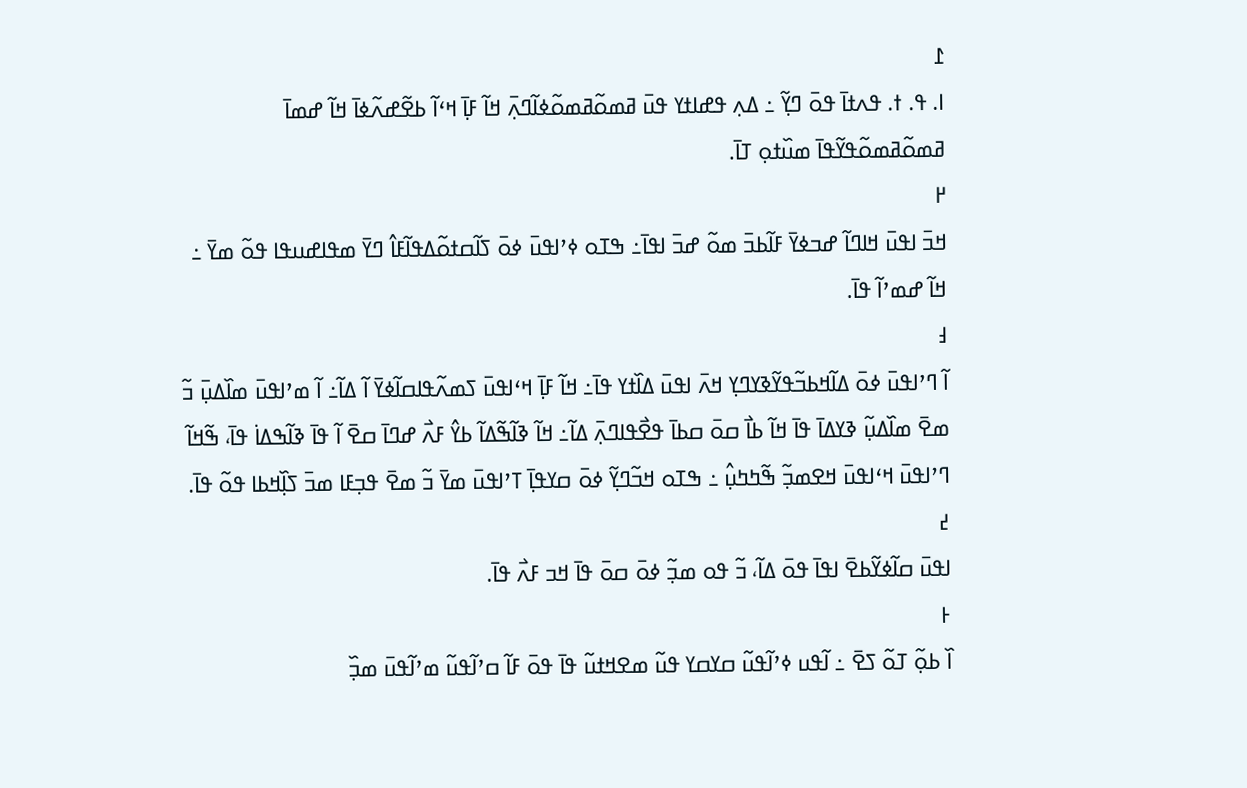߁
ߊ. ߟ. ߙ. ߟߍߙߊ߫ ߟߋ߫ ߣߌ߲߬ ߸ ߡߍ߲ ߟߝߊߙߌ ߟߎ߫ ߥߘߋ߬ߥߘߋ߬ߦߊ߬ߣߍ߲߫ ߞߊ߬ ߓߊ߲߫ ߞߵߊ߬ ߕߐ߬ߝߍ߬ߦߊ߫ ߞߊ߬ ߝߘߊ߫ ߥߘߋ߬ߥߘߋ߬ߟߌ߬ߟߊ߫ ߘߎ߰ߙߋ߲ ߠߊ߫.
߂
ߞߏ߫ ߊߟߎ߫ ߞߊߣߊ߬ ߝߏߦߌ߫ ߓߊ߬ߕߏ߫ ߘߋ߬ ߝߏ߫ ߊߟߊ߫߸ ߒߠߋ ߦߴߊߟߎ߫ ߦߋ߫ ߖߊ߬ߛߙߋ߬ߡߟߊ߬ߓߊ߮ ߣߌ߫ ߘߟߊߝߎߟߊ ߟߋ߬ ߘߌ߫ ߸ ߞߊ߬ ߝߘߴߊ߬ ߟߊ߫.
߃
ߊ߬ ߣߴߊߟߎ߫ ߦߋ߫ ߡߊ߬ߞߕߏ߬ߟߌ߬ߢߌߣߌ߲ ߞߍ߫ ߊߟߎ߫ ߡߊ߰ߙߌ ߟߊ߫߸ ߞߊ߬ ߓߊ߲߫ ߞߵߊߟߎ߫ ߖߘߍ߬ߟߊߛߊ߬ߦߌ߫ ߊ߬ ߡߊ߬߸ ߊ߬ ߘߴߊߟߎ߫ ߘߊ߰ߡߎ߲߫ ߏ߬ ߘߐ߫ ߘߊ߰ߡߎ߲߬ ߢߌߡߊ߫ ߟߊ߫ ߞߊ߬ ߕߊ߯ ߛߋ߫ ߛߕߊ߫ ߟߐ߯ߟߊߣߍ߲߫ ߡߊ߬߸ ߞߊ߬ ߢߊ߬ߒ߬ߡߊ߬ ߕߌ߮ ߓߍ߯ ߝߣߊ߫ ߛߐ߫ ߊ߬ ߟߊ߫ ߢߊ߬ߒߡߊ߭ ߟߊ߫، ߒ߬ߞߊ߬ ߣߴߊߟߎ߫ ߞߵߊߟߎ߫ ߞߐߘߏ߲߬ ߒ߬ߤߤߎ߲߮ ߸ ߒߠߋ ߞߏ߬ߣߌ߲߬ ߦߋ߫ ߛߌߟߊ߲߫ ߠߴߊߟߎ߫ ߘߌ߫ ߏ߬ ߘߐ߫ ߟߏ߲ߓߊ ߘߏ߫ ߖߊ߲߰ߞߕߊ ߟߋ߬ ߟߊ߫.
߄
ߊߟߎ߫ ߛߊ߬ߦߌ߬ߕߐ߫ ߊߟߊ߫ ߟߋ߫ ߡߊ߬، ߏ߬ ߟߋ ߘߏ߲߬ ߦߋ߫ ߛߋ߫ ߟߊ߫ ߞߏ ߓߍ߯ ߟߊ߫.
߅
ߊ߰ ߕߋ߲߬ ߠߋ߬ ߖߐ߫ ߸ ߊ߬ߟߎ ߦߴߊ߬ߟߎ߬ ߛߌߛߌ ߟߎ߬ ߘߐߞߙߎ߬ ߟߊ߫ ߟߋ߫ ߓߊ߬ ߛߴߊ߬ߟߎ߬ ߘߴߊ߬ߟߎ߫ ߘߏ߲߰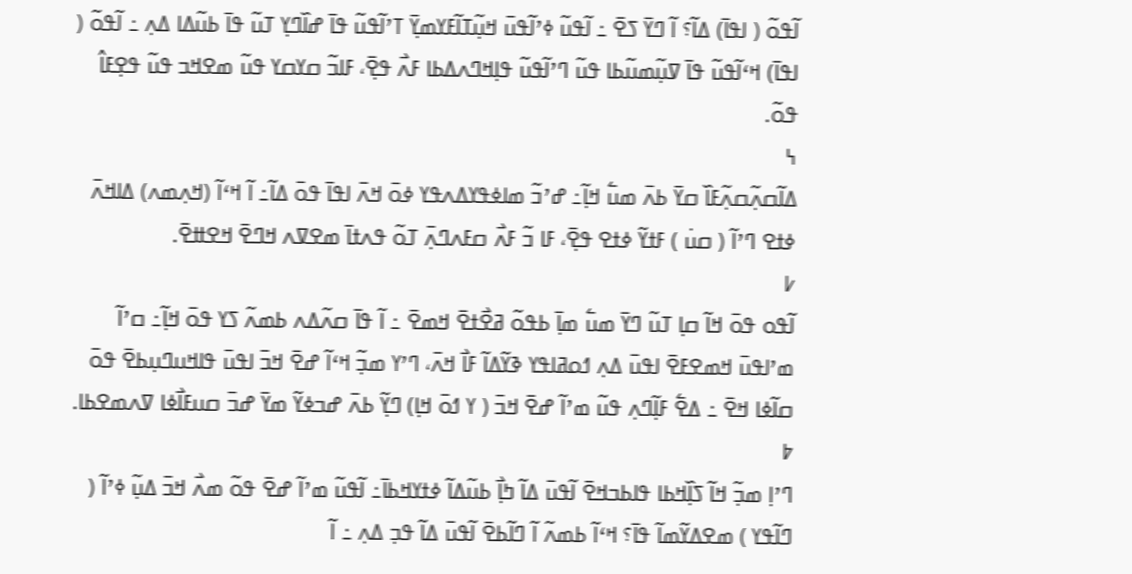ߊ߬ߟߋ߬ ( ߊߟߊ߫) ߡߊ߬؟ ߊ߬ ߣߌ߫ ߖߐ߫ ߸ ߊ߬ߟߎ߬ ߦߴߊ߬ߟߎ߫ ߞߎ߲߬ߠߊ߬ߓߌߘߌ߲߫ ߠߴߊ߬ߟߎ߬ ߟߊ߫ ߝߊ߰ߣߌ߲ ߠߎ߬ ߟߊ߫ ߕߎ߬ߡߊ ߡߍ߲ ߸ ߊ߬ߟߋ߬ ( ߊߟߊ߫) ߞߵߊ߬ߟߎ߬ ߟߊ߫ ߜߎ߲߬ߘߎ߬ߕߊ ߟߎ߬ ߣߴߊ߬ߟߎ߬ ߟߊ߲ߞߣߍߡߕߊ ߓߍ߯ ߟߐ߲߫، ߓߊߏ߬ ߛߌߛߌ ߟߎ߬ ߘߐߞߏ ߟߎ߬ ߟߐ߲ߓߊ߮ ߟߋ߬.
߆
ߡߊ߬ߛߍ߲߬ߛߍ߲߬ߓߊ߰ ߛߌ߫ ߕߍ߫ ߘߎ߱ ߞߊ߲߬߸ ߝߴߏ߬ ߘߊߦߟߌߡߍߟߌ ߦߋ߫ ߞߍ߫ ߊߟߊ߫ ߟߋ߫ ߡߊ߬߸ ߊ߬ ߞߵߊ߬ (ߞߍ߲ߘߍ) ߡߊߞߍ߫ ߦߙߐ ߣߴߊ߬ ( ߛߎ߭ ) ߓߙߌ߬ ߦߙߐ ߟߐ߲߫، ߓߊ ߏ߬ ߓߍ߯ ߛߓߍߣߍ߲߫ ߠߋ߬ ߟߍߙߊ߫ ߘߐߜߍ ߞߣߐ߫ ߞߐߚߐ߫.
߇
ߊ߬ߟߋ ߟߋ߫ ߞߊ߬ ߛߊ߲ ߠߎ߬ ߣߌ߫ ߘߎ߱ ߘߊ߲߫ ߕߟߋ߬ ߥߐ߯ߙߐ߫ ߞߘߐ߫ ߸ ߊ߬ ߟߊ߫ ߛߍ߬ߡߍ ߕߘߍ߬ ߖߌ ߟߋ߫ ߞߊ߲߬߸ ߛߴߊ߬ ߘߴߊߟߎ߫ ߞߘߐߓߐ߫ ߊߟߎ߫ ߡߍ߲ ߗߋߥߊߟߌ ߢߌ߬ߡߊ߬ ߓߊ߯ ߞߍ߫، ߣߴߌ ߘߏ߲߬ ߞߵߊ߬ ߝߐ߫ ߞߏ߫ ߊߟߎ߫ ߟߊߞߎߣߎ߲ߕߐ߫ ߟߋ߫ ߛߊ߬ߦߊ ߞߐ߫ ߸ ߡߐ߱ ߓߊ߲߬ߣߍ߲ ߟߎ߬ ߘߴߊ߬ ߝߐ߫ ߞߏ߫ ( ߌ ߗߋ߫ ߞߊ߲) ߣߌ߲߬ ߕߍ߫ ߝߏߦߌ߬ ߘߌ߫ ߝߏ߫ ߛߎߓߊ߯ߦߊ ߜߍߘߐߕߊ.
߈
ߣߴߊ߲ ߘߏ߲߬ ߞߊ߬ ߖߊ߲߰ߞߕߊ ߟߊߕߏߞߐ߫ ߊ߬ߟߎ߫ ߡߊ߬ ߤߊ߲߯ ߕߎ߬ߡߊ߬ ߦߙߌߞߕߊ߫߸ ߊ߬ߟߎ߬ ߘߴߊ߬ ߝߐ߫ ߟߋ߬ ߘߍ߯ ߞߏ߫ ߡߎ߲߬ ߦߴߊ߬ ( ߣߊ߬ߟߌ ) ߘߐߡߌ߬ߘߊ߬ ߟߊ߫؟ ߞߵߊ߬ ߕߘߍ߬ ߊ߬ ߣߊ߬ߕߐ߫ ߊ߬ߟߎ߫ ߡߊ߬ ߟߏ߲ ߡߍ߲ ߸ ߊ߬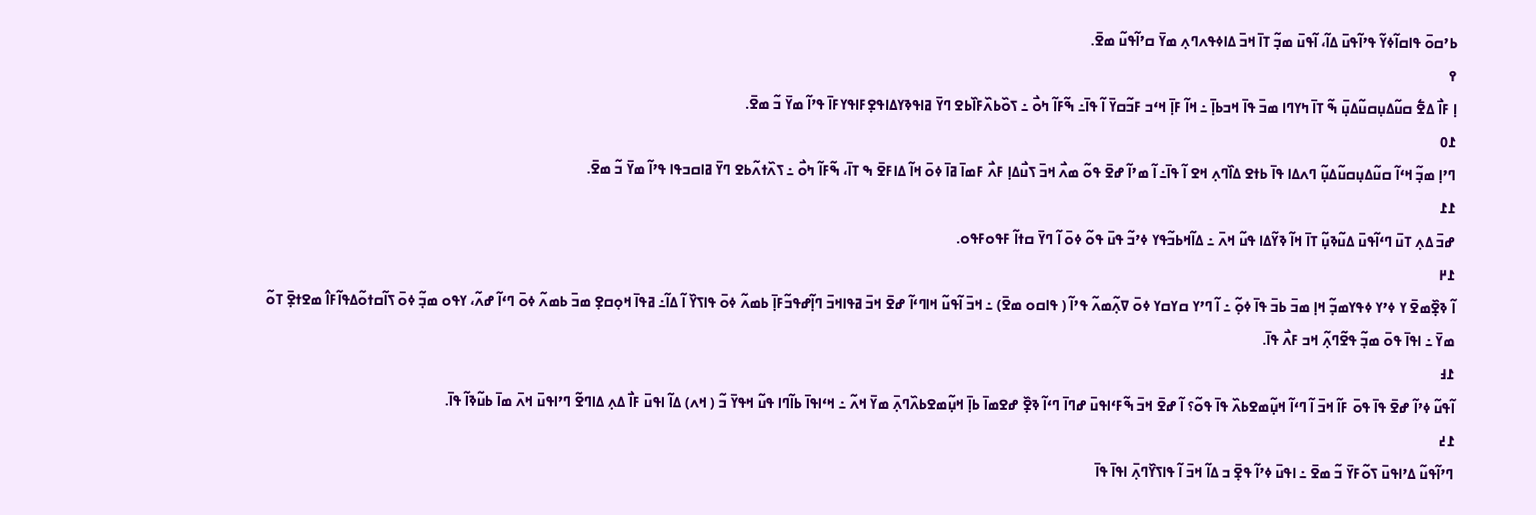ߕߴߛߋ߫ ߟߊߛߊ߬ߦߌ߬ ߟߴߊ߬ߟߎ߫ ߡߊ߬، ߊ߬ߟߎ߫ ߘߏ߲߬ ߠߊ߫ ߞߏ߫ ߡߊߦߟߍߣߍ߲ ߘߌ߫ ߛߴߊ߬ߟߎ߬ ߘߐ߫.
߉
ߊ߲ ߓߊ߯ ߡߐ߱ ߛߎ߬ߡߎ߲ߛߎ߬ߡߎ߲߫ ߒ߬ ߠߊ߫ ߤߌߣߊ ߘߏ߫ ߟߊ߫ ߞߏߕߊ߲߫ ߸ ߞߊ߬ ߓߊ߲߫ ߞߵߏ ߓߏ߬ߛߌ߫ ߊ߬ ߟߊ߫߸ ߒ߬ߓߊ߬ ߤߋ߯ ߸ ߖߋ߰ߕߍ߰ߓߊ߰ߕߐ ߣߌ߫ ߥߊߟߢߌߡߊߟߐ߲ߓߊߟߌߓߊ߫ ߟߴߊ߬ ߘߌ߫ ߏ߬ ߘߐ߫.
߁߀
ߣߴߊ߲ ߘߏ߲߬ ߞߵߊ߬ ߛߎ߬ߡߎ߲ߛߎ߬ߡߎ߲߬ ߣߍߡߊ ߟߊ߫ ߕߙߐ ߡߊ߰ߣߍ߲ ߞߐ ߊ߬ ߟߊ߫߸ ߊ߬ ߘߴߊ߬ ߝߐ߫ ߟߋ߬ ߘߍ߯ ߞߏ߫ ߖߎ߯ߡߊ߲ ߓߍ߯ ߓߘߊ߫ ߥߊ߫ ߦߋ߫ ߞߊ߬ ߡߊߓߐ߫ ߒ ߠߊ߫، ߒ߬ߓߊ߬ ߤߋ߯ ߸ ߖߍ߰ߙߍ߬ߕߐ ߣߌ߫ ߥߊߛߏߟߊ ߟߴߊ߬ ߘߌ߫ ߏ߬ ߘߐ߫.
߁߁
ߝߏ߫ ߡߍ߲ ߠߎ߫ ߣߵߊ߬ߟߎ߫ ߡߎ߬ߢߎ߲߬ ߠߊ߫ ߞߊ߬ ߢߌ߬ߡߊ ߟߎ߬ ߞߍ߫ ߸ ߡߊ߬ߞߕߏ߬ߟߌ ߦߴߏ߬ ߟߎ߫ ߟߋ߬ ߦߋ߫ ߊ߬ ߣߌ߫ ߛߙߊ߬ ߓߟߋߓߟߋ.
߁߂
ߊ߬ ߢߐ߲߰ߘߐ߫ ߌ ߦߴߌ ߦߟߌߘߏ߲߬ ߞߊ߲ ߘߏ߫ ߕߏ߫ ߟߊ߫ ߦߋ߲߬ ߸ ߊ߬ ߣߴߌ ߛߌߛߌ ߦߋ߫ ߜߍ߲߬ߘߍ߬ ߟߴߊ߬ ( ߟߊߛߋ ߘߐ߫) ߸ ߞߏ߫ ߊ߬ߟߎ߬ ߞߊߣߵߊ߬ ߝߐ߫ ߞߏ߫ ߥߟߊߞߏ߫ ߣߊ߲߬ߝߟߏ߬ߓߊ߲߫ ߕߘߍ߬ ߦߋ߫ ߟߊߖߌ߰ ߊ߬ ߡߊ߬߸ ߥߟߊ߫ ߞߋ߲ߛߐ߲ ߘߏ߫ ߕߘߍ߬ ߦߋ߫ ߣߵߊ߬ ߝߍ߬، ߌߟߋ ߘߏ߲߬ ߦߋ߫ ߖߊ߬ߛߙߋ߬ߡߟߊ߬ߓߊ߮ ߘߐߙߐ߲߫ ߠߋ߬ ߘߌ߫ ߸ ߊߟߊ߫ ߟߋ߫ ߘߏ߲߬ ߟߐ߬ߣߍ߲߬ ߞߏ ߓߍ߯ ߟߊ߫.
߁߃
ߊ߬ߟߎ߬ ߦߴߊ߬ ߝߐ߫ ߟߊ߫ ߟߋ߫ ߓߊ߬ ߞߏ߫ ߊ߬ ߣߵߊ߬ ߞߎ߲߬ߘߐߕߍ߰ ߟߊ߫ ߟߋ߬؟ ߊ߬ ߝߐ߫ ߞߏ߫ ߒ߬ߓߵߊߟߎ߫ ߝߣߊ߫ ߣߵߊ߬ ߢߐ߲߰ ߝߐߘߊ߫ ߕߊ߲߫ ߞߎ߲߬ߘߐߕߍ߰ߣߍ߲߫ ߘߌ߫ ߞߍ߬ ߸ ߞߵߊߟߊ߫ ߕߊ߬ߣߊ ߟߎ߬ ߞߟߌ߫ ߏ߬ ( ߞߍ) ߡߊ߬ ߊߟߎ߫ ߓߊ߯ ߡߍ߲ ߡߊߣߐ߬ ߣߴߊߟߎ߫ ߞߍ߫ ߘߊ߫ ߕߎ߬ߢߊ߬ ߟߊ߫.
߁߄
ߣߴߊ߬ߟߎ߬ ߡߴߊߟߎ߫ ߖߋ߬ߓߌ߫ ߏ߬ ߘߐ߫ ߸ ߊߟߎ߫ ߦߴߊ߬ ߟߐ߲߫ ߏ ߡߊ߬ ߞߏ߫ ߊ߬ ߟߊߖߌ߰ߣߍ߲߫ ߊߟߊ߫ ߟߊ߫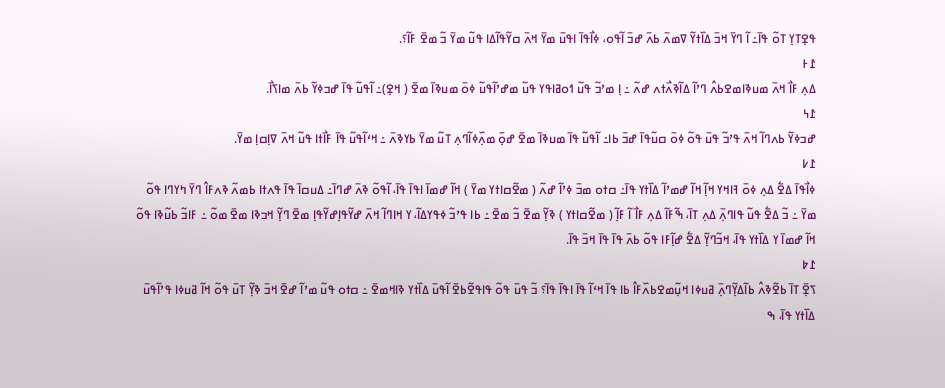ߟߐ߲ߠߌ߲ ߠߋ߬ ߟߊ߫߸ ߊ߬ ߣߌ߫ ߞߏ߫ ߡߊ߰ߙߌ߬ ߜߘߍ߫ ߕߍ߫ ߝߏ߫ ߊ߬ߟߋ، ߦߊ߯ߟߊ߫ ߊߟߎ߫ ߘߌ߫ ߞߍ߫ ߛߌ߬ߟߊ߬ߡߊ ߟߎ߬ ߘߌ߫ ߏ߬ ߘߐ߫ ߓߊ߬؟.
߁߅
ߡߍ߲ ߓߊ߯ ߞߍ߫ ߘߎߢߊߘߐߕߍ߮ ߣߴߊ߬ ߡߊ߬ߢߍ߯ߙߍ ߝߍ߬ ߸ ߊ߲ ߘߴߏ߬ ߟߎ߬ ߗߋߥߊߟߌ ߟߎ߬ ߘߝߴߊ߬ߟߎ߬ ߦߋ߫ ߘߎߢߊ߫ ߘߐ߫ ( ߞߐ߲)߸ ߊ߬ߟߎ߬ ߟߊ߫ ߝߏߦߌ߬ ߕߍ߫ ߘߊߖߊ߯.
߁߆
ߝߏߦߌ߬ ߕߍߣߊ߬ ߞߍ߫ ߟߴߏ߬ ߟߎ߫ ߟߋ߬ ߦߋ߫ ߛߎ߬ߟߊ߫ ߝߏ߫ ߕߊ߸ ߊ߬ߟߎ߬ ߟߊ߫ ߘߎߢߊ߫ ߘߐ߫ ߝߋ߲߫ ߘߍ߲߰ߦߊ߬ߣߍ߲ ߠߎ߬ ߘߌ߫ ߕߌߢߍ߫ ߸ ߞߵߊ߬ߟߎ߬ ߟߊ߫ ߓߊ߯ߙߊ ߟߎ߬ ߞߍ߫ ߜߊ߲ߛߊ߲ ߘߌ߫.
߁߇
ߦߊ߯ߟߊ߫ ߡߐ߱ ߡߍ߲ ߦߋ߫ ߔߊߞߌ ߞߊ߲߬ ߞߊ߬ ߝߘߴߊ߬ ߡߊ߰ߙߌ ߟߊ߫߸ ߛߙߋ ߘߏ߫ ߦߴߊ߬ ߝߍ߬ ( ߘߐ߬ߛߊߙߌ ߘߌ߫ ) ߞߊ߬ ߝߘߊ߫ ߊߟߊ߫ ߟߊ߫، ߊ߬ߟߋ߬ ߢߍ߫ ߝߣߊ߫߸ ߡߎߛߊ߫ ߟߊ߫ ߟߍߙߊ ߕߘߍ߬ ߢߍߓߊ߮ ߣߌ߫ ߤߌߣߊ ߟߋ߬ ߘߌ߫ ߸ ߏ߬ ߡߐ߱ ߟߎ߬ ߟߊߣߍ߲߫ ߡߍ߲ ߠߊ߫، ߒ߬ߓߊ߬ ߡߍ߲ ߓߊ߯ ߊ߬ ߓߊ߲߬ ( ߘߐ߬ߛߊߙߌ ) ߢߌ߲߬ ߘߐ߫ ߏ߬ ߘߐ߫ ߸ ߕߊ ߟߴߏ߬ ߦߟߌߡߊ߬، ߌ ߞߊߣߊ߬ ߞߍ߫ ߝߌ߬ߟߊ߲ߝߌ߬ߟߊ߲ ߘߐ߫ ߣߌ߲߬ ߞߏߢߊ ߘߐ߫ ߘߋ߬ ߸ ߓߊߏ߬ ߕߎ߬ߢߊ ߟߋ߬ ߞߊ߬ ߝߘߊ߫ ߌ ߡߊ߰ߙߌ ߟߊ߫، ߞߏ߬ߣߌ߲߬ ߡߐ߱ ߝߊ߲߬ߓߊ ߟߋ߬ ߕߍ߫ ߟߊ߫ ߟߊ߫ ߞߏ߫ ߟߊ߫.
߁߈
ߖߐ߲߫ ߠߊ߫ ߕߐ߬ߢߍ߮ ߕߊ߬ߡߌ߲߬ߣߍ߲߫ ߥߎߦߊ ߞߎ߲߬ߘߐߕߍ߰ߓߊ߮ ߕߊ ߟߊ߫ ߞߵߊ߬ ߟߊ߫ ߊߟߊ߫ ߟߊ߫؟ ߏ߬ ߟߎ߫ ߟߋ߬ ߟߊߟߐ߬ߕߐ߫ ߊ߬ߟߎ߫ ߡߊ߰ߙߌ ߢߊߞߘߐ߫ ߸ ߛߙߋ ߟߎ߬ ߘߴߊ߬ ߝߐ߫ ߞߏ߫ ߢߌ߲߬ ߠߎ߫ ߟߋ߬ ߞߊ߬ ߥߎߦߊ ߟߴߊ߬ߟߎ߫ ߡߊ߰ߙߌ ߟߊ߫، ߒ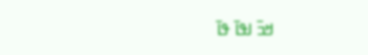ߞߏ߫ ߊߟߊ߫ ߟߊ߫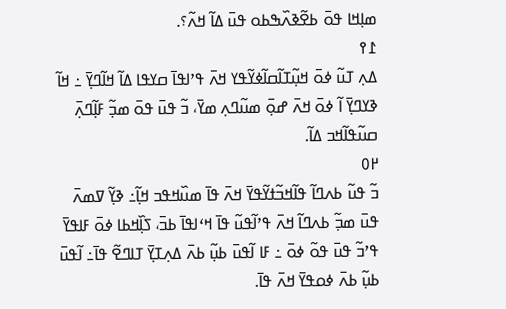ߘߊ߲ߞߊ ߟߋ߫ ߕߐ߬ߢߍ߰ߒߕߋ ߟߎ߫ ߡߊ߬ ߞߍ߬؟.
߁߉
ߡߍ߲ ߠߎ߬ ߦߋ߫ ߞߎ߲߬ߠߊ߬ߛߊ߬ߦߌ߬ߟߌ ߞߍ߫ ߟߴߊߟߊ߫ ߛߌߟߊ ߡߊ߬ ߞߊ߬ߣߌ߲߫ ߸ ߞߊ߬ ߢߌߣߌ߲߫ ߊ߬ ߦߋ߫ ߞߍ߫ ߝߋ߲߫ ߘߎ߬ߣߍ߲ ߘߌ߫، ߏ߬ ߟߎ߫ ߟߋ߫ ߘߏ߲߬ ߓߊ߲߬ߣߍ߲߫ ߛߎ߬ߟߊ߬ߞߏ ߡߊ߬.
߂߀
ߏ߬ ߟߎ߬ ߕߍߣߊ߬ ߟߊ߬ߞߏ߬ߙߌ߬ߟߌ߫ ߞߍ߫ ߟߊ߫ ߘߎ߰ߞߟߏ ߞߊ߲߬߸ ߢߌ߲߬ ߜߘߍ߫ ߟߎ߫ ߘߏ߲߬ ߕߍߣߊ߬ ߞߍ߫ ߟߴߊ߬ߟߎ߬ ߟߊ߫ ߞߵߊߟߊ߫ ߕߏ߫، ߖߊ߲߰ߞߕߊ ߦߋ߫ ߓߊߟߌ߫ ߟߴߏ߬ ߟߎ߫ ߟߋ߬ ߦߋ߫ ߸ ߓߊ ߊ߬ߟߎ߫ ߕߎ߲߬ ߕߍ߫ ߡߍ߲ߠߌ߲߫ ߠߊߣߐ߬ ߟߊ߫߸ ߊ߬ߟߎ߫ ߕߎ߲߬ ߕߍ߫ ߦߋߟߌ߫ ߞߍ߫ ߟߊ߫.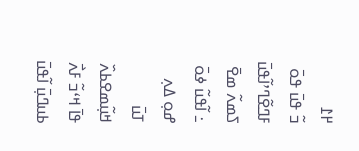߂߁
ߏ߬ ߟߎ߫ ߟߋ߫ ߓߣߐ߬ߣߴߊ߬ߟߎ߫ ߖߘߍ߬ ߘߐ߫ ߸ ߊ߬ߟߎ߬ ߦߋ߫ ߝߋ߲ ߡߍ߲ ߠߎ߫ ߞߎ߲߬ߘߐߕߍ߰ ߟߊ߫ ߞߵߏ߬ ߓߍ߯ ߕߎߣߎ߲߫ ߊ߬ߟߎ߫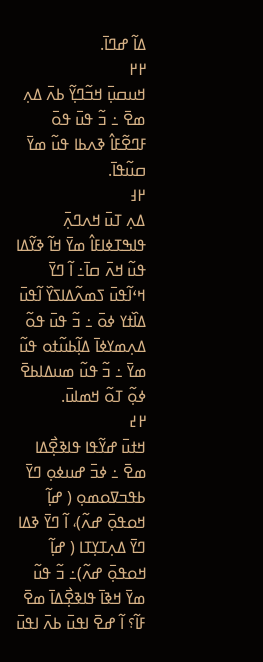ߡߊ߬ ߝߣߊ߫.
߂߂
ߞߎߛߎ߲߫ ߞߏ߬ߣߌ߲߬ ߕߍ߫ ߡߍ߲ ߘߐ߫ ߸ ߏ߬ ߟߎ߫ ߟߋ߫ ߓߣߐ߬ߓߊ߮ ߢߍߕߊ ߟߎ߬ ߘߌ߫ ߛߎ߬ߟߊ߫.
߂߃
ߡߍ߲ ߠߎ߫ ߞߍߣߍ߲߫ ߟߊߒߠߦߊߓߊ߮ ߘߌ߫ ߞߊ߬ ߢߌ߬ߡߊ ߟߎ߬ ߞߍ߫ ߛߊ߫߸ ߊ߬ ߣߌ߫ ߞߵߊ߬ߟߎ߫ ߖߘߍ߬ߡߊߖߌ߰ ߊ߬ߟߎ߫ ߡߊ߰ߙߌ ߦߋ߫ ߸ ߏ߬ ߟߎ߫ ߟߋ߬ ߡߍ߲ߘߌߦߊ߫ ߡߊ߲߬ߕߎ߬ߙߋ ߟߎ߬ ߘߌ߫ ߸ ߏ߬ ߟߎ߬ ߘߎߡߊߕߐ߫ ߦߋ߲߬ ߠߋ߬ ߞߘߊߎ߫.
߂߄
ߞߙߎ߫ ߝߌ߬ߟߊ ߟߊߢߐ߲߯ߡߊ ߘߐ߫ ߸ ߦߏ߫ ߝߎߦߋ߲ ߣߌ߫ ߕߟߏߜߋߘߋ߲ ( ߝߊ߲߬ ߞߋߟߋ߲߫ ߝߍ߬)، ߊ߬ ߣߌ߫ ߢߡߊ ߣߌ߫ ߡߍ߲ߠߌ߲ߠߊ ( ߝߊ߲߬ ߞߋߟߋ߲߫ ߝߍ߬)߸ ߏ߬ ߟߎ߬ ߘߌ߫ ߞߢߊ߫ ߟߊߢߐ߲߯ߡߊ߫ ߘߐ߫ ߓߊ߬؟ ߊ߬ ߝߐ߫ ߊߟߎ߫ ߕߍ߫ ߊߟߎ߫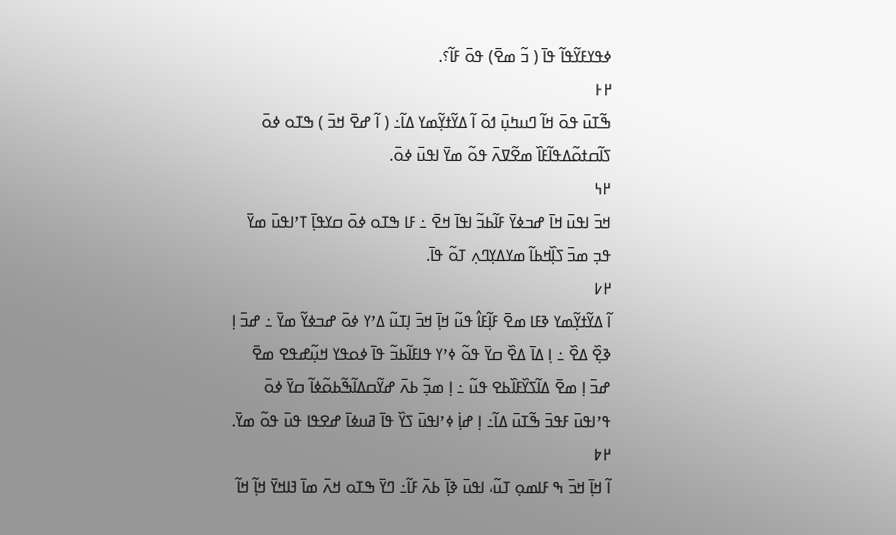ߦߟߌߓߌ߬ߟߊ߬ ߟߊ߫ ( ߏ߬ ߘߐ߫) ߟߋ߫ ߓߊ߬؟.
߂߅
ߒ߬ߠߎ߫ ߟߋ߫ ߞߊ߬ ߣߎߤߎ߲߫ ߗߋ߫ ߊ߬ ߡߌ߬ߙߌ߲߬ߘߌ ߡߊ߬߸ ( ߊ߬ ߝߐ߫ ߞߏ߫ ) ߒߠߋ ߦߋ߫ ߖߊ߬ߛߙߋ߬ߡߟߊ߬ߓߊ߰ ߘߐ߬ߜߍ߫ ߟߋ߬ ߘߌ߫ ߊߟߎ߫ ߦߋ߫.
߂߆
ߞߏ߫ ߊߟߎ߫ ߞߊ߫ ߝߏߦߌ߫ ߓߊ߬ߕߏ߬ ߊߟߊ߫ ߞߐ߫ ߸ ߓߊ ߒߠߋ ߦߋ߫ ߛߌߟߊ߲߫ ߠߴߊߟߎ߫ ߘߌ߫ ߟߏ߲ ߘߏ߫ ߖߊ߲߰ߞߕߊ߬ ߘߌߡߌ߲ߣߍ߲ ߠߋ߬ ߟߊ߫.
߂߇
ߊ߬ ߡߌ߬ߙߌ߲߬ߘߌ ߢߓߊ ߘߐ߫ ߓߊ߲߬ߓߊ߮ ߟߎ߬ ߞߊ߲߫ ߞߏ߫ ߊ߲ߠߎ߬ ߡߴߌ ߦߋ߫ ߝߏߦߌ߬ ߘߌ߫ ߸ ߝߏ߫ ߊ߲ ߢߐ߲߰ ߡߐ߰ ߸ ߊ߲ ߡߊ߫ ߡߐ߰ ߛߌ߫ ߟߋ߬ ߦߴߌ ߟߊߓߊ߬ߕߏ߬ ߟߊ߫ ߦߋߟߌ ߞߎ߲߬ߝߟߐ ߘߐ߫ ߝߏ߫ ߊ߲ ߘߐ߫ ߡߊ߬ߖߌ߰ߓߊ߰ߕߐ ߟߎ߬ ߸ ߊ߲ ߘߏ߲߬ ߕߍ߫ ߝߌ߬ߛߡߊ߬ߒ߬ߕߋ߬ߦߊ߬ ߛߌ߫ ߦߋ߫ ߟߴߊߟߎ߫ ߓߟߏ߫ ߒ߬ߠߎ߫ ߡߊ߬߸ ߊ߲ ߝߊ߲߭ ߦߴߊߟߎ߫ ߖߌ߰ ߟߊ߫ ߥߎߦߊ߫ ߝߐߟߊ ߟߎ߫ ߟߋ߬ ߘߌ߫.
߂߈
ߊ߬ ߞߊ߲߫ ߞߏ߫ ߒ ߓߊߘߋ߲ ߠߎ߬، ߊߟߎ߫ ߢߊ߲߫ ߕߍ߫ ߓߊ߬߸ ߣߌ߫ ߒߠߋ ߞߍ߫ ߘߊ߫ ߔߊߞߌ߫ ߞߊ߲߬ ߞߊ߬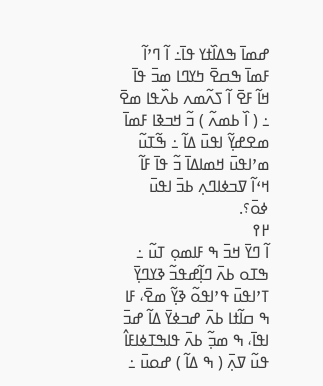ߝߘߊ߫ ߒߡߊ߰ߙߌ ߟߊ߫߸ ߊ߬ ߣߴߊ߬ ߓߘߊ߫ ߒߛߐ߫ ߤߌߣߊ ߘߏ߫ ߟߊ߫ ߞߊ߬ ߓߐ߫ ߊ߬ ߖߍ߬ߘߍ ߕߍ߰ߟߊ ߘߐ߫ ߸ ( ߊ߰ ߕߘߍ߬ ) ߏ߬ ߞߏߢߊ ߓߘߊ߫ ߘߐߝߌ߲߬ ߊߟߎ߫ ߡߊ߬ ߸ ߒ߬ߠߎ߬ ߘߴߊߟߎ߫ ߞߘߊߡߊ߫ ߏ߬ ߟߊ߫ ߓߊ߬ ߞߵߊ߬ ߜߏߦߊߣߍ߲ ߕߏ߫ ߊߟߎ߫ ߦߋ߫؟.
߂߉
ߊ߬ ߣߌ߫ ߞߏ߫ ߒ ߓߊߘߋ߲ ߠߎ߬ ߸ ߒߠߋ ߕߍ߫ ߣߊ߲߬ߝߟߏ߬ ߢߌߣߌ߲߫ ߠߴߊߟߎ߫ ߟߴߊߟߋ߬ ߢߌ߲߬ ߘߐ߫، ߓߊ ߒ ߛߊ߬ߙߊ ߕߍ߫ ߝߏߦߌ߫ ߡߊ߬ ߝߏ߫ ߊߟߊ߫، ߒ ߘߏ߲߬ ߕߍ߫ ߟߊߒߠߦߊߓߊ߮ ߟߎ߬ ߜߍ߲߫ ( ߒ ߡߊ߬ ) ߝߋߎ߫ ߸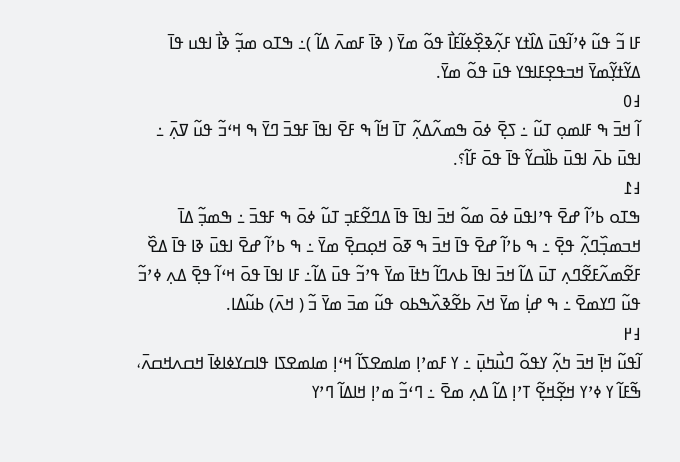ߓߊ ߏ߬ ߟߎ߬ ߦߴߊ߬ߟߎ߫ ߡߊ߰ߙߌ ߓߍ߲߬ߢߐ߲߰ߦߊ߬ߓߊ߯ ߟߋ߬ ߘߌ߫ ( ߢߊ߫ ߓߘߍ߫ ߡߊ߬ )߸ ߒߠߋ ߘߏ߲߬ ߢߊ߯ ߊߟߎ ߟߊ߫ ߡߌ߬ߙߌ߲߬ߘߌ߫ ߞߏߟߐ߲ߓߊߟߌ ߟߎ߫ ߟߋ߬ ߘߌ߫.
߃߀
ߊ߬ ߞߏ߫ ߒ ߓߊߘߋ߲ ߠߎ߬ ߸ ߖߐ߲߫ ߦߋ߫ ߒߘߍ߬ߡߍ߲߬ ߠߊ߫ ߞߊ߬ ߒ ߓߐ߫ ߊߟߊ߫ ߓߟߏ߫ ߣߌ߫ ߒ ߞߵߏ߬ ߟߎ߬ ߜߍ߲߫ ߸ ߊߟߎ߫ ߕߍ߫ ߊߟߎ߫ ߕߊ߰ߛߌ߬ ߟߊ߫ ߟߋ߫ ߓߊ߬؟.
߃߁
ߒߠߋ ߕߴߊ߬ ߝߐ߫ ߟߴߊߟߎ߫ ߦߋ߫ ߘߋ߬ ߞߏ߫ ߊߟߊ߫ ߟߊ߫ ߡߣߐ߬ߓߏ߲ ߠߎ߬ ߦߋ߫ ߒ ߓߟߏ߫ ߸ ߒߘߏ߲߬ ߡߊ߫ ߞߏߘߏ߲߰ߣߍ߲߬ ߟߐ߲߫ ߸ ߒ ߕߴߊ߬ ߝߐ߫ ߟߊ߫ ߞߏ߫ ߒ ߧߋ߫ ߞߋ߲ߛߐ߲߫ ߘߌ߫ ߸ ߒ ߕߴߊ߬ ߝߐ߫ ߊߟߎ߫ ߢߊ ߟߊ߫ ߡߐ߰ ߓߐ߬ߘߍ߬ߓߐ߬ߣߍ߲ ߠߎ߫ ߡߊ߬ ߞߏ߫ ߊߟߊ߫ ߕߍߣߊ߬ ߤߙߊ߫ ߘߌ߫ ߟߴߏ߬ ߟߎ߫ ߡߊ߬߸ ߓߊ ߊߟߊ߫ ߟߋ߫ ߞߵߊ߬ ߟߐ߲߫ ߡߍ߲ ߦߴߏ߬ ߟߎ߬ ߣߌߘߐ߫ ߸ ߒ ߝߊ߲߭ ߘߌ߫ ߞߍ߫ ߕߐ߬ߢߍ߰ߒߕߋ ߟߎ߬ ߘߏ߫ ߘߌ߫ ߏ߬ ( ߞߍ߫) ߕߎ߬ߡߊ.
߃߂
ߊ߬ߟߎ߬ ߞߊ߲߫ ߞߏ߫ ߤߍ߲߬ ߌߟߋ߬ ߣߎ߯ߤߎ߲߫ ߸ ߌ ߓߘߴߊ߲ ߘߊߘߐߖߊ߬ ߞߵߊ߲ ߘߊߘߐߖߊ ߟߊߛߌߦߊߦߊ߫ ߞߛߍߞߛߍ߫، ߒ߬ߓߊ߬ ߌ ߦߴߌ ߞߐ߲߬ߞߐ߲߬ ߠߴߊ߲ ߡߊ߬ ߡߍ߲ ߘߐ߫ ߸ ߣߵߏ߬ ߘߴߊ߲ ߞߊߡߊ߬ ߣߴߌ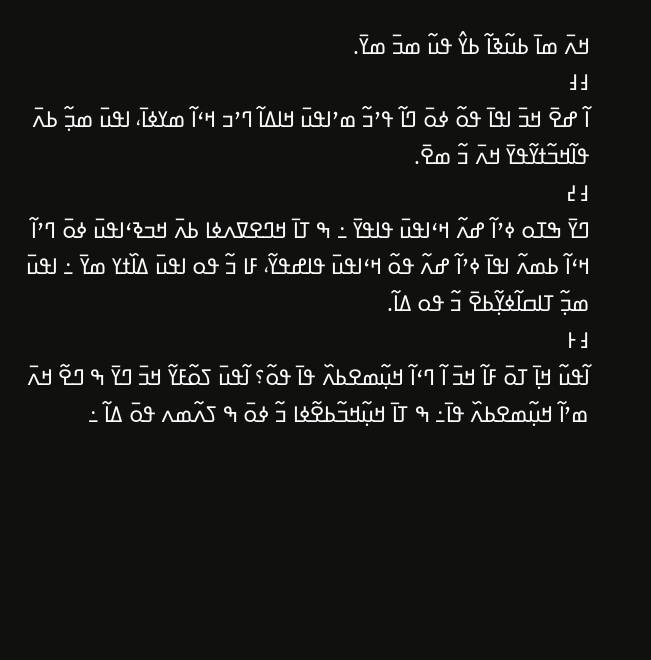ߞߍ߫ ߘߊ߫ ߕߎ߬ߢߊ߬ ߕߌ߮ ߟߎ߬ ߘߏ߫ ߘߌ߫.
߃߃
ߊ߬ ߝߐ߫ ߞߏ߫ ߊߟߊ߫ ߟߋ߬ ߦߋ߫ ߣߊ߬ ߟߴߏ߬ ߘߴߊߟߎ߫ ߞߊߡߊ߬ ߣߴߏ ߞߵߊ߬ ߘߌߦߊ߫، ߊߟߎ߫ ߘߏ߲߬ ߕߍ߫ ߟߊ߬ߞߏ߬ߙߌ߬ߟߌ߫ ߞߍ߫ ߏ߬ ߘߐ߫.
߃߄
ߣߌ߫ ߒߠߋ ߦߴߊ߬ ߝߍ߬ ߞߵߊߟߎ߫ ߟߊߟߌ߫ ߸ ߒ ߠߊ߫ ߞߣߐߜߍߦߊ ߕߍ߫ ߞߏߢߵߊߟߎ߫ ߦߋ߫ ߣߴߊ߬ ߞߵߊ߬ ߕߘߍ߬ ߊߟߊ߫ ߦߴߊ߬ ߝߍ߬ ߟߋ߬ ߞߵߊߟߎ߫ ߟߊߝߟߌ߬، ߓߊ ߏ߬ ߟߋ ߊߟߎ߫ ߡߊ߰ߙߌ ߘߌ߫ ߸ ߊߟߎ߫ ߘߏ߲߬ ߠߊߛߊ߬ߦߌ߲߬ߕߐ߫ ߏ߬ ߟߋ ߡߊ߬.
߃߅
ߊ߬ߟߎ߬ ߞߊ߲߫ ߠߋ߫ ߓߊ߬ ߞߏ߫ ߊ߬ ߣߵߊ߬ ߞߎ߲߬ߘߐߕߍ߰ ߟߊ߫ ߟߋ߬؟ ߊ߬ߟߎ߫ ߖߋ߬ߓߌ߬ ߞߏ߫ ߣߌ߫ ߒ ߣߐ߬ ߞߍ߫ ߘߴߊ߬ ߞߎ߲߬ߘߐߕߍ߰ ߟߊ߫߸ ߒ ߠߊ߫ ߞߎ߲߬ߞߏ߬ߕߐ߬ߦߊ ߏ߬ ߦߋ߫ ߒ ߖߍ߬ߘߍ ߟߋ߫ ߡߊ߬ ߸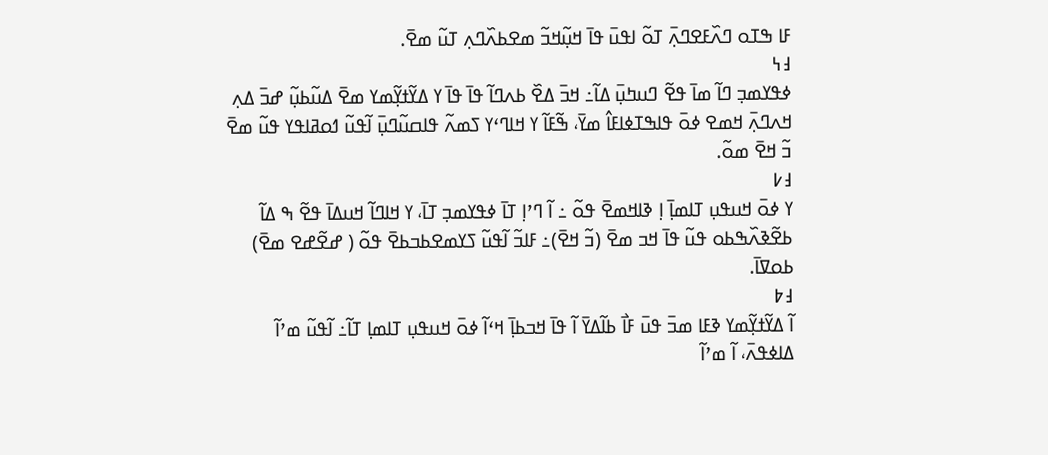ߓߊ ߒߠߋ ߣߍ߰ߓߐߣߍ߲߫ ߠߋ߬ ߊߟߎ߫ ߟߊ߫ ߞߎ߲߬ߞߏ߬ ߘߐߕߍ߰ߣߍ߲ ߠߎ߬ ߘߐ߫.
߃߆
ߦߟߌߘߏ߲ ߣߊ߬ ߘߊ߫ ߟߐ߬ ߣߎߤߎ߲߫ ߡߊ߬߸ ߞߏ߫ ߡߐ߰ ߕߍߣߊ߬ ߟߊ߫ ߟߊ߫ ߌ ߡߌ߬ߙߌ߲߬ߘߌ ߘߐ߫ ߡߎ߬ߕߎ߲߬ ߝߏ߫ ߡߍ߲ ߞߍߣߍ߲߫ ߞߘߐ ߦߋ߫ ߟߊߒߠߦߊߓߊ߮ ߘߌ߫، ߒ߬ߓߊ߬ ߌ ߞߊߣߵߌ ߖߘߍ߬ ߟߊߛߎ߬ߣߎ߲߫ ߊ߬ߟߎ߬ ߗߋߥߊߟߌ ߟߎ߬ ߘߐ߫ ߏ߬ ߞߐ߫ ߘߋ߬.
߃߇
ߌ ߦߋ߫ ߞߎߟߎ߲ ߠߊߘߊ߲߫ ߊ߲ ߢߊߞߘߐ߫ ߟߋ߬ ߸ ߊ߬ ߣߴߊ߲ ߠߊ߫ ߦߟߌߘߏ߲ ߠߊ߫، ߌ ߞߊߣߊ߬ ߞߎߡߊ߫ ߟߐ߬ ߒ ߡߊ߬ ߕߐ߬ߢߍ߰ߒߕߋ ߟߎ߬ ߟߊ߫ ߞߏ ߘߐ߫ (ߏ߬ ߞߐ߫)߸ ߓߊߏ߬ ߊ߬ߟߎ߬ ߖߌߘߐߕߏߕߐ߫ ߟߋ߬ ( ߝߐ߬ߝߐ ߘߐ߫) ߕߋߜߊ߫.
߃߈
ߊ߬ ߡߌ߬ߙߌ߲߬ߘߌ ߢߓߊ ߘߏ߫ ߟߎ߫ ߓߊ߯ ߕߊ߬ߡߌ߫ ߊ߬ ߟߊ߫ ߞߏߕߊ߲߫ ߞߵߊ߬ ߦߋ߫ ߞߎߟߎ߲ ߠߊߘߊ߲ ߠߊ߬߸ ߊ߬ߟߎ߬ ߘߴߊ߬ ߡߊߦߟߍ߫، ߊ߬ ߘߴߊ߬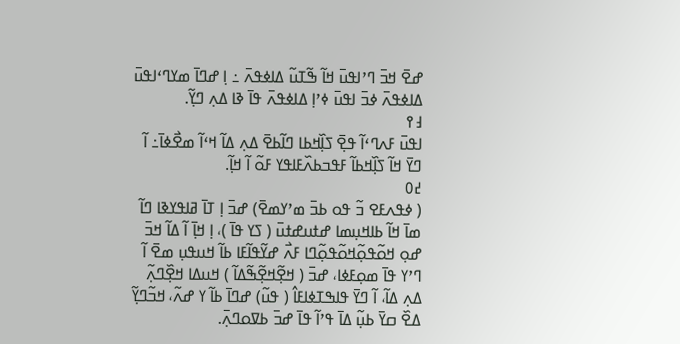ߝߐ߫ ߞߏ߫ ߣߴߊߟߎ߫ ߞߊ߬ ߒ߬ߠߎ߬ ߡߊߦߟߍ߫ ߸ ߊ߲ ߝߣߊ߫ ߘߌߣߵߊߟߎ߫ ߡߊߦߟߍ߫ ߦߏ߫ ߊߟߎ߫ ߦߴߊ߲ ߡߊߦߟߍ߫ ߟߊ߫ ߢߊ ߡߍ߲ ߣߌ߲߬.
߃߉
ߊߟߎ߫ ߓߍߣߵߊ߬ ߟߐ߲߫ ߖߊ߲߰ߞߕߊ ߣߊ߬ߕߐ߫ ߡߍ߲ ߡߊ߬ ߞߵߊ߬ ߘߐ߯ߦߊ߫߸ ߊ߬ ߣߌ߫ ߞߊ߬ ߖߊ߲߰ߞߕߊ߬ ߓߟߏߕߍ߰ߓߊߟߌ ߓߋ߬ ߊ߬ ߞߊ߲߬.
߄߀
( ߦߟߍߓߐ ߏ߬ ߟߋ ߕߏ߫ ߘߴߌߘߐ߫) ߝߏ߫ ߊ߲ ߠߊ߫ ߥߊߟߌߢߊ ߣߊ߬ ߘߊ߫ ߞߊ߬ ߕߊߞߎ߲ߘߊ ߝߙߎߝߙߎ߫ ( ߖߌ ߟߊ߫ )، ߊ߲ ߞߊ߲߫ ߊ߬ ߡߊ߬ ߞߏ߫ ߝߋ߲ ߞߋ߬ߟߋ߲߬ߞߋ߬ߟߋ߲߬ߣߊ ߓߍ߯ ߝߌ߬ߟߊ߬ߓߊ ߕߊ߬ ߞߎߟߎ߲ ߘߐ߫ ߊ߬ ߣߴߌ ߟߊ߫ ߘߋ߲ߓߦߊ، ߝߏ߫ ( ߞߐ߲߬ߞߐ߲߬ߒ߬ߡߊ߬ ) ߞߎߡߊ ߞߐ߲߰ߣߍ߲߬ ߡߍ߲ ߡߊ߬، ߊ߬ ߣߌ߫ ߟߊߒߠߦߊߓߊ߮ ( ߟߎ߬) ߝߣߊ߫ ߕߊ߬ ߌ ߝߍ߬، ߞߏ߬ߣߌ߲߬ ߡߐ߰ ߛߌ߫ ߕߎ߲߬ ߡߊ߫ ߟߴߊ߬ ߟߊ߫ ߝߏ߫ ߕߜߋߣߍ߲߫.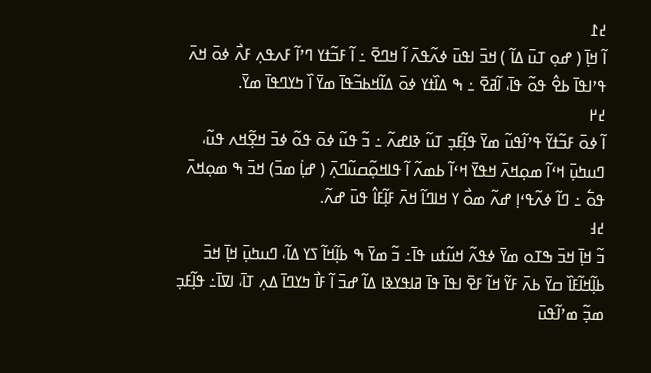߄߁
ߊ߬ ߞߊ߲߫ ( ߝߋ߲ ߠߎ߫ ߡߊ߬ ) ߞߏ߫ ߊߟߎ߫ ߦߍ߬ߟߍ߫ ߊ߬ ߞߣߐ߫ ߸ ߊ߬ ߓߏ߬ߙߌ ߣߴߊ߬ ߓߍߟߍ߲ ߓߍ߯ ߦߋ߫ ߞߍ߫ ߟߴߊߟߊ߫ ߕߐ߮ ߟߋ߬ ߟߊ߫، ߊ߬ߥߐ߫ ߸ ߒ ߡߊ߰ߙߌ ߦߋ߫ ߡߊ߬ߞߕߏ߬ߟߊ߫ ߘߌ߫ ߊ߰ ߤߌߣߟߊ߫ ߘߌ߫.
߄߂
ߊ߬ ߦߋ߫ ߓߏ߬ߙߌ߬ ߟߴߊ߬ߟߎ߬ ߘߌ߫ ߟߊ߲߬ߓߏ߲ ߠߎ߬ ߢߊߝߍ߬ ߸ ߏ߬ ߟߎ߬ ߦߋ߫ ߟߋ߬ ߦߏ߫ ߞߐ߲߬ߞߍ ߟߎ߬، ߣߎߤߎ߲߫ ߞߵߊ߬ ߘߋ߲ߞߍ߫ ߞߟߌ߫ ߞߵߊ߬ ߕߘߍ߬ ߊ߬ ߟߊߞߋ߲߬ߛߎ߬ߣߍ߲߫ ( ߝߊ߲߭ ߘߏ߫) ߞߏ߫ ߒ ߘߋ߲ߞߍ߫ ߟߋ߱ ߸ ߣߊ߬ ߦߍ߬ߟߵߊ߲ ߝߍ߬ ߘߋ߯ ߌ ߞߊߣߊ߬ ߞߍ߫ ߓߊ߲߬ߓߊ߮ ߟߎ߫ ߝߍ߬.
߄߃
ߏ߬ ߞߊ߲߫ ߞߏ߫ ߒߠߋ ߘߌ߫ ߦߟߍ߬ ߞߎ߬ߙߎ ߟߊ߫߸ ߏ߬ ߘߌ߫ ߒ ߕߊ߲߬ߞߊ߬ ߖߌ ߡߊ߬، ߣߎߤߎ߲߫ ߞߊ߲߫ ߞߏ߫ ߕߊ߲߬ߞߊ߬ߓߊ߰ ߛߌ߫ ߕߍ߫ ߓߌ߬ ߞߊ߬ ߓߐ߫ ߊߟߊ߫ ߟߊ߫ ߥߊߟߌߢߊ ߡߊ߬ ߝߏ߫ ߊ߬ ߓߊ߯ ߤߌߣߊ߫ ߡߍ߲ ߠߊ߫، ߊߜߊ߫߸ ߟߊ߲߬ߓߏ߲ ߘߏ߲߬ ߘߴߊ߬ߟߎ߫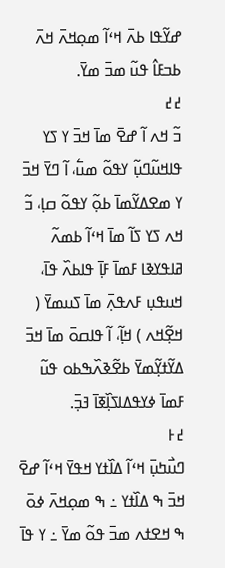ߝߌ߬ߟߊ ߕߍ߫ ߞߵߊ߬ ߘߋ߲ߞߍ߫ ߞߍ߫ ߕߏߓߊ߮ ߟߎ߬ ߘߏ߫ ߘߌ߫.
߄߄
ߏ߬ ߞߍ ߊ߬ ߝߐ߫ ߘߊ߫ ߞߏ߫ ߌ ߖߌ ߟߊߞߎ߬ߣߎ߲߬ ߌߟߋ߬ ߘߎ߱، ߊ߬ ߣߌ߫ ߞߏ߫ ߌ ߘߐߡߌ߬ߘߊ߫ ߕߋ߲߬ ߌߟߋ߬ ߛߊ߲، ߏ߬ ߞߍ ߖߌ ߖߊ߬ ߘߊ߫ ߞߵߊ߬ ߕߘߍ߬ ߥߊߟߌߢߊ ߓߘߊ߫ ߓߊ߲߫ ߟߊߕߍ߰ ߟߊ߫، ߞߎߟߎ߲ ߓߍߟߍ߲߫ ߘߊ߫ ߖߎߘߌ߫ ( ߞߐ߲߬ߞߍ ) ߞߊ߲߬، ߊ߬ ߟߊߛߋ߫ ߘߊ߫ ߞߏ߫ ߡߌ߬ߙߌ߲߬ߘߌ߫ ߕߐ߬ߢߍ߰ߒߕߋ ߟߎ߬ ߓߘߊ߫ ߦߌߟߡߊߖߊ߲߰ߧߊ߫ ߔߏ߲߫.
߄߅
ߣߎ߯ߤߎ߲߫ ߞߵߊ߬ ߡߊ߰ߙߌ ߞߟߌ߫ ߞߵߊ߬ ߝߐ߫ ߞߏ߫ ߒ ߡߊ߰ߙߌ ߸ ߒ ߘߋ߲ߞߍ߫ ߦߋ߫ ߒ ߞߐߙߍ ߘߏ߫ ߟߋ߬ ߘߌ߫ ߸ ߌ ߟߊ߫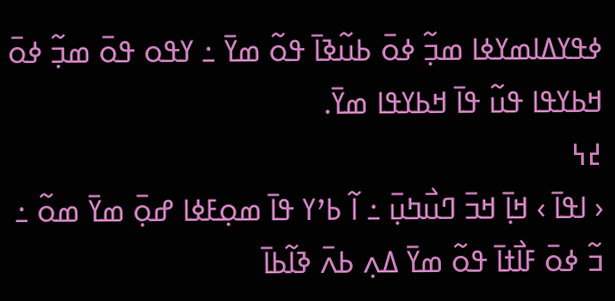ߦߟߌߡߊߘߌߦߊ ߘߏ߲߬ ߦߋ߫ ߕߎ߬ߢߊ߫ ߟߋ߬ ߘߌ߫ ߸ ߌߟߋ ߟߋ߫ ߘߏ߲߬ ߦߋ߫ ߞߕߌߟߊ ߟߎ߬ ߟߊ߫ ߞߕߌߟߊ ߘߌ߫.
߄߆
‹ ߊߟߊ߫ › ߞߊ߲߫ ߞߏ߫ ߣߎ߯ߤߎ߲߫ ߸ ߊ߬ ߕߴߌ ߟߊ߫ ߘߋ߲ߓߦߊ ߝߋ߲߫ ߘߌ߫ ߘߋ߬ ߸ ߏ߬ ߦߋ߫ ߓߊ߯ߙߊ߫ ߟߋ߬ ߘߌ߫ ߡߍ߲ ߕߍ߫ ߢߊ߬ߕߊ߫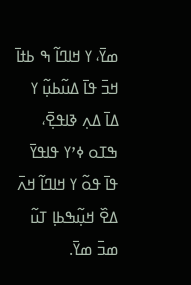ߘߌ߫، ߌ ߞߊߣߊ߬ ߒ ߕߙߊ߫ ߞߏ߫ ߟߊ߫ ߡߎ߬ߕߎ߲߬ ߌ ߡߊ߫ ߡߍ߲ ߢߊߟߐ߲߫، ߒߠߋ ߦߴߌ ߟߊߟߌ߫ ߟߊ߫ ߟߋ߬ ߌ ߞߊߣߊ߬ ߞߍ߫ ߡߐ߰ ߞߎ߲߬ߒߕߊ߲ ߠߎ߬ ߘߏ߫ ߘߌ߫.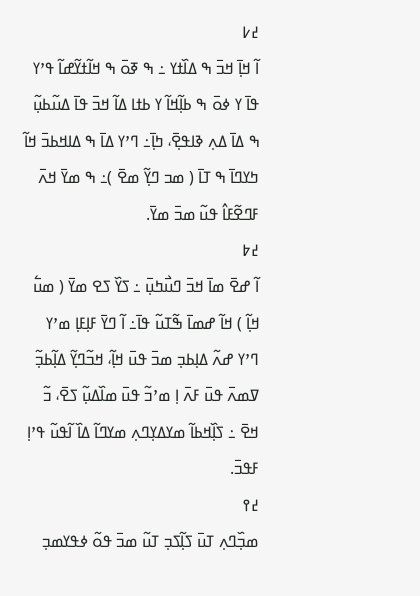߄߇
ߊ߬ ߞߊ߲߫ ߞߏ߫ ߒ ߡߊ߰ߙߌ ߸ ߒ ߧߋ߫ ߒ ߞߊ߬ߙߌ߬ߝߊ߬ ߟߴߌ ߟߊ߫ ߌ ߦߋ߫ ߒ ߕߊ߲߬ߞߊ߬ ߌ ߕߙߊ ߡߊ߬ ߞߏ߫ ߟߊ߫ ߡߎ߬ߕߎ߲߬ ߒ ߡߊ߫ ߡߍ߲ ߢߊߟߐ߲߫، ߤߊ߲߫߸ ߣߴߌ ߡߊ߫ ߒ ߡߊߞߕߏ߫ ߞߊ߬ ߤߌߣߊ߫ ߒ ߠߊ߫ ( ߘߏ ߣߌ߲߬ ߘߐ߫ )߸ ߒ ߘߌ߫ ߞߍ߫ ߓߣߐ߬ߓߊ߮ ߟߎ߬ ߘߏ߫ ߘߌ߫.
߄߈
ߊ߬ ߝߐ߫ ߘߊ߫ ߞߏ߫ ߣߎ߯ߤߎ߲߫ ߸ ߖߌ߰ ߖߐ ߘߌ߫ ( ߘߎ߱ ߞߊ߲߬ ) ߞߊ߬ ߝߘߊ߫ ߒ߬ߠߎ߬ ߟߊ߫߸ ߊ߬ ߣߌ߫ ߓߊ߲ߓߊ߲ ߘߴߌ ߣߴߌ ߝߍ߬ ߡߊ߲ߕߏ߲ ߘߏ߫ ߟߎ߫ ߞߊ߲߬، ߞߏ߬ߣߌ߲߬ ߡߊ߲߬ߕߏ߲߬ ߜߘߍ߫ ߟߎ߫ ߓߍ߫ ߊ߲ ߘߴߏ߬ ߟߎ߫ ߘߊ߰ߡߎ߲߬ ߖߐ߫، ߏ߬ ߞߐ߫ ߸ ߖߊ߲߰ߞߕߊ߬ ߘߌߡߌ߲ߣߍ߲ ߘߌߣߊ߬ ߡߊ߰ ߊ߬ߟߎ߬ ߟߴߊ߲ ߓߟߏ߫.
߄߉
ߘߏ߲߰ߣߍ߲ ߠߎ߫ ߖߊ߲߬ߖߏ߲ ߠߎ߬ ߘߏ߫ ߟߋ߬ ߦߟߌߘߏ߲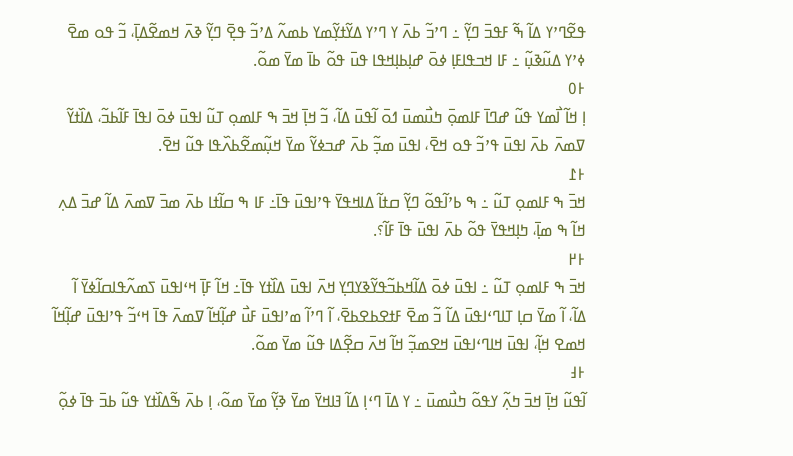ߟߐ߬ߣߴߌ ߡߊ߬ ߒ߬ ߓߟߏ߫ ߣߌ߲߬ ߸ ߣߴߏ߬ ߕߍ߫ ߌ ߣߴߌ ߡߌ߬ߙߌ߲߬ߘߌ ߕߘߍ߬ ߡߴߏ߬ ߟߐ߲߫ ߣߌ߲߬ ߢߍ߫ ߞߘߐ߬ߡߊ߲߫، ߏ߬ ߟߋ ߘߐ߫ ߦߴߌ ߡߎ߬ߢߎ߲߬ ߸ ߓߊ ߞߏߟߊߓߊ߲ ߦߋ߫ ߝߊ߲ߕߊ߲ߞߟߊ ߟߎ߫ ߟߋ߬ ߕߊ߫ ߘߌ߫ ߘߋ߬.
߅߀
ߊ߲ ߞߊ߬ ߊ߯ߘߌ ߟߎ߬ ߝߣߊ߫ ߓߊߘߋ߲߫ ߤߎ߯ߘߎ߫ ߗߋ߫ ߊ߬ߟߎ߫ ߡߊ߬، ߏ߬ ߞߊ߲߫ ߞߏ߫ ߒ ߓߊߘߋ߲ ߠߎ߬ ߊߟߎ߫ ߦߋ߫ ߊߟߊ߫ ߓߊ߬ߕߏ߬، ߡߊ߰ߙߌ߬ ߜߘߍ߫ ߕߍ߫ ߊߟߎ߫ ߟߴߏ߬ ߟߋ ߞߐ߫، ߊߟߎ߫ ߘߏ߲߬ ߕߍ߫ ߝߏߦߌ߬ ߘߌ߫ ߞߎ߲߬ߘߐ߬ߕߍ߰ߟߊ ߟߎ߬ ߞߐ߫.
߅߁
ߞߏ߫ ߒ ߓߊߘߋ߲ ߠߎ߬ ߸ ߒ ߕߴߊ߬ߟߋ߬ ߣߌ߲߬ ߛߙߊ߬ ߡߊߞߟߌ߫ ߟߴߊߟߎ߫ ߟߊ߫߸ ߓߊ ߒ ߛߊ߬ߙߊ ߕߍ߫ ߘߏ߫ ߜߘߍ߫ ߡߊ߬ ߝߏ߫ ߡߍ߲ ߞߊ߬ ߒ ߘߊ߲߫، ߤߊ߲ߞߟߌ߫ ߟߋ߬ ߕߍ߫ ߊߟߎ߫ ߟߊ߫ ߓߊ߬؟.
߅߂
ߞߏ߫ ߒ ߓߊߘߋ߲ ߠߎ߬ ߸ ߊߟߎ߫ ߦߋ߫ ߡߊ߬ߞߕߏ߬ߟߌ߬ߢߌߣߌ߲ ߞߍ߫ ߊߟߎ߫ ߡߊ߰ߙߌ ߟߊ߫߸ ߞߊ߬ ߓߊ߲߫ ߞߵߊߟߎ߫ ߖߘߍ߬ߟߊߛߊ߬ߦߌ߫ ߊ߬ ߡߊ߬، ߊ߬ ߘߌ߫ ߛߊ߲ ߠߊߣߵߊߟߎ߫ ߡߊ߬ ߏ߬ ߘߐ߫ ߓߙߐߕߐߕߐ߫، ߊ߬ ߣߴߊ߬ ߘߴߊߟߎ߫ ߓߎ߯ ߝߊ߲߬ߞߊ߬ ߜߘߍ߫ ߟߊ߫ ߞߵߏ߬ ߟߴߊߟߎ߫ ߝߊ߲߬ߞߊ߬ ߞߘߐ ߞߊ߲߬، ߊߟߎ߫ ߞߊߣߵߊߟߎ߫ ߞߐߘߏ߲߬ ߞߊ߬ ߞߍ߫ ߛߐ߲߬ߡߊ ߟߎ߬ ߘߌ߫ ߘߋ߬.
߅߃
ߊ߬ߟߎ߬ ߞߊ߲߫ ߞߏ߫ ߤߍ߲߬ ߌߟߋ߬ ߤߎ߯ߘߎ߫ ߸ ߌ ߡߊ߫ ߣߵߊ߲ ߡߊ߬ ߔߊߞߌ߫ ߘߌ߫ ߢߌ߲߬ ߘߌ߫ ߘߋ߬، ߊ߲ ߕߍ߫ ߒ߬ߡߊ߰ߙߌ ߟߎ߬ ߕߏ߫ ߟߊ߫ ߦߋ߲߬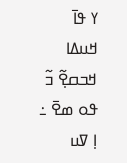ߌ ߟߊ߫ ߞߎߡߊ ߞߏߛߐ߲߬ ߏ߬ ߟߋ ߘߐ߫ ߸ ߊ߲ ߜߎ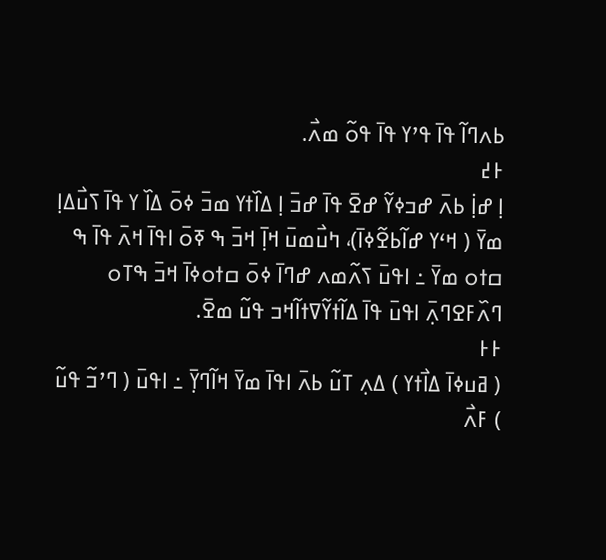ߕߍߣߊ߬ ߟߊ߫ ߟߴߌ ߟߊ߫ ߟߋ߬ ߘߍ߯.
߅߄
ߊ߲ ߝߊ߲߭ ߕߍ߫ ߝߏߦߌ߬ ߝߐ߫ ߟߊ߫ ߝߏ߫ ߊ߲ ߡߊ߰ߙߌ ߘߏ߫ ߦߋ߫ ߡߊ߰ ߌ ߟߊ߫ ߖߎ߯ߡߊ߲ ߘߌ߫ ( ߞߵߌ ߝߊ߬ߕߐ߬ߦߊ߫)، ߤߎ߯ߘߎ߫ ߞߊ߲߫ ߞߏ߫ ߒ ߧߋ߫ ߊߟߊ߫ ߞߍ߫ ߟߊ߫ ߒ ߛߙߋ ߘߌ߫ ߸ ߊߟߎ߫ ߖߍ߬ߘߍ ߝߣߊ߫ ߦߋ߫ ߛߙߋߦߊ߫ ߞߏ߫ ߒߠߋ ߣߍ߰ߓߐߣߍ߲߫ ߊߟߎ߫ ߟߊ߫ ߡߊ߬ߙߌ߬ߜߙߊ߬ߞߏ ߟߎ߬ ߘߐ߫.
߅߅
( ߥߎߦߊ߫ ߡߊ߯ߙߌ ) ߡߍ߲ ߠߎ߬ ߕߍ߫ ߊߟߊ߫ ߘߌ߫ ߞߊ߬ߣߌ߲߫ ߸ ߊߟߎ߫ ( ߣߴߏ߬ ߟߎ߬ ) ߓߍ߯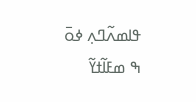ߟߊߘߍ߬ߣߍ߲ ߦߋ߫ ߒ ߘߓߊ߬ߙߌ߬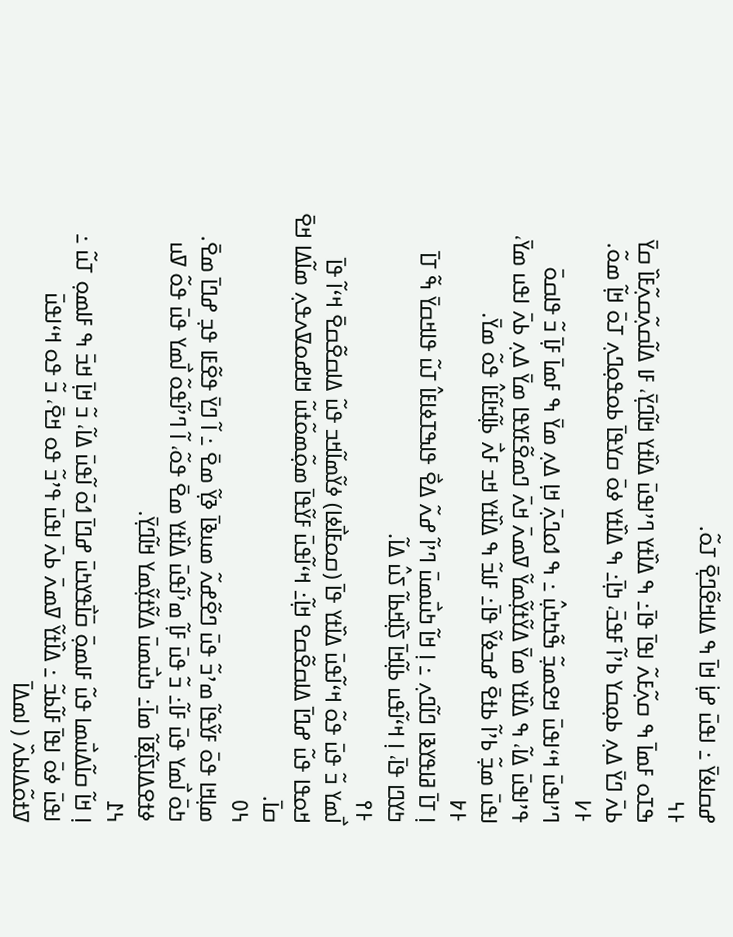ߝߛߊߦߌ߫ ߸ ߊߟߎ߫ ߝߊ߲߭ ߞߊ߫ ߒ ߡߊߞߐ߬ߣߐ߲߫ ߠߋ߬.
߅߆
ߒߠߋ ߓߘߊ߫ ߒ ߛߍ߲߬ߓߍ߬ ߊߟߊ߫ ߟߊ߫߸ ߒ ߡߊ߰ߙߌ ߣߴߊߟߎ߫ ߡߊ߰ߙߌ ߞߊ߬ߣߌ߲߫، ߓߊ ߡߊ߬ߛߍ߲߬ߛߍ߲߬ߓߊ߰ ߛߌ߫ ߕߍ߫ ߣߌ߫ ߡߍ߲ ߕߋ߲ߛߌ ߕߴߊ߬ ߓߟߏ߫، ߤߊ߲߫߸ ߒ ߡߊ߰ߙߌ ߦߋ߫ ߛߌߟߊ߫ ߕߋߟߋ߲ߣߍ߲ ߠߋ߫ ߞߊ߲߬ ߘߋ߬.
߅߇
ߣߴߊߟߎ߫ ߞߵߊߟߎ߫ ߞߐߘߏ߲߬ ߒ߬ߤߤߎ߲߮ ߸ ߒ ߗߋߣߍ߲߫ ߞߊ߲ ߡߍ߲ ߘߌ߫ ߒ ߓߘߊ߫ ߓߊ߲߫ ߏ߬ ߟߊߛߋ߫ ߟߴߊߟߎ߫ ߡߊ߬، ߒ ߡߊ߰ߙߌ ߘߌ߫ ߡߌ߬ߙߌ߲߬ߘߌ߬ ߜߘߍ߫ ߞߍ߫ ߣߘߐ߬ߓߌߟߊ ߘߌ߫ ߡߍ߲ ߕߍ߫ ߊߟߎ ߘߌ߫، ߊߟߎ߫ ߘߏ߲߬ ߕߴߊ߬ ߕߙߐ߫ ߝߏߦߌ߬ ߟߊ߫߸ ߓߊߏ߬ ߒ ߡߊ߰ߙߌ ߞߏ ߓߍ߯ ߕߊ߲߬ߞߊ߬ߓߊ߮ ߟߋ߬ ߘߌ߫.
߅߈
ߊ߲ ߠߊ߫ ߥߊߟߌߢߊ ߣߊ߬ߣߍ߲ ߸ ߊ߲ ߞߊ߬ ߤߎ߯ߘߎ߫ ߣߴߊ߬ ߝߍ߬ ߡߐ߯ ߟߊߒߠߦߊߓߊ߮ ߠߎ߬ ߟߊߞߛߌ߫ ߒ߬ ߠߊ߫ ߤߌߣߊ ߟߊ߫، ߊ߲ ߞߵߊ߬ߟߎ ߕߊ߲߬ߞߊ߫ ߖߊ߲߰ߞߕߊ߬ ߖߎ߮ ߡߊ߬.
߅߉
ߊ߯ߘߌ ߏ߬ ߟߎ߫ ߟߋ߬ ߞߵߊ߬ߟߎ߫ ߡߊ߰ߙߌ ߟߊ߫ (ߛߋߓߊ߯ߦߊ) ߦߌ߬ߘߊ߬ߞߏ ߟߎ߬ ߡߊߛߐ߬ߛߐ߫ ߞߵߊ߬ ߟߊ߫ ߞߋߟߊ ߟߎ߬ ߝߣߊ߫ ߡߊߛߐ߬ߛߐ ߞߊ߲߬߸ ߞߵߊ߬ߟߎ߫ ߓߌ߬ߟߊ߫ ߘߋ߲߬ߘߋ߬ߙߎ߬ ߞߊߝߋߜߍߟߍ߲ ߘߊ߬ߡߊ ߞߐ߫ ߛߊ߫.
߆߀
ߘߊ߲ߞߊ ߟߋ߫ ߓߌ߬ߟߊ߬ ߘߴߏ߬ ߟߎ߫ ߣߐ߬ߝߍ߬ ߘߎߢߊ߫ ߢߌ߲߬ ߘߐ߫ ߸ ߊ߬ ߣߌ߫ ߟߐ߬ߓߊ ߟߏ߲ ߝߣߊ߫ ߘߐ߫. ߤߋ߫ ߊ߯ߘߌ ߟߎ߫ ߓߊ߬߸ ߏ߬ ߟߎ߫ ߓߊ߲߬ ߘߴߊ߬ߟߎ߫ ߡߊ߰ߙߌ ߘߐ߫ ߟߋ߬، ߊ߬ ߣߴߊ߬ߟߋ߬ ߊ߯ߘߌ ߟߎ߫ ߟߋ߬ ߜߎ ߦߙߐߡߊߖߊ߲߬ߧߊ߬ ߘߊ߫߸ ߤߎ߯ߘߎ߫ ߡߌ߬ߙߌ߲߬ߘߌ ߞߊ߬ߣߌ߲߫.
߆߁
ߊ߲ ߞߊ߬ ߛߊ߬ߡߎ߯ߘߊ ߟߎ߬ ߓߊߘߋ߲߫ ߛ߫ߊ߯ߟߌߤߎ߫ ߝߣߊ߫ ߗߋ߫ ߊ߬ߟߎ߫ ߡߊ߬، ߏ߬ ߞߊ߲߫ ߞߏ߫ ߒ ߓߊߘߋ߲ ߠߎ߬ ߸ ߊߟߎ߫ ߦߋ߫ ߊߟߊ߫ ߓߊ߬ߕߏ߬ ߸ ߡߊ߰ߙߌ߬ ߜߘߍ߫ ߕߍ߫ ߊߟߎ߫ ߟߴߏ߬ ߟߋ ߞߐ߫، ߏ߬ ߟߋ ߞߵߊߟߎ߫ ߜߙߋ߬ߡߊߕߍ߰ ( ߊߘߡߊ߫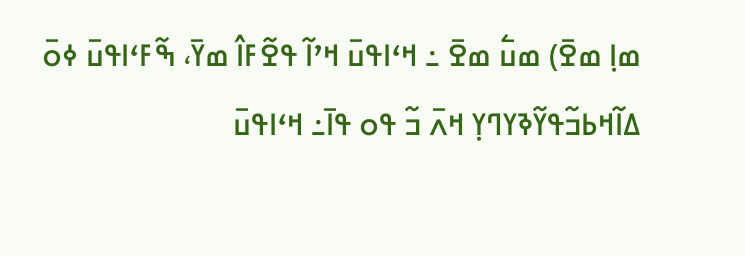ߘߊ߲ ߘߐ߫) ߘߎ߱ ߘߐ߫ ߸ ߞߵߊߟߎ߫ ߞߴߊ߬ ߟߐ߬ߓߊ߮ ߘߌ߫، ߒ߬ߓߵߊߟߎ߫ ߦߋ߫ ߡߊ߬ߞߕߏ߬ߟߌ߬ߢߌߣߌ߲ ߞߍ߫ ߏ߬ ߟߋ ߟߊ߫߸ ߞߵߊߟߎ߫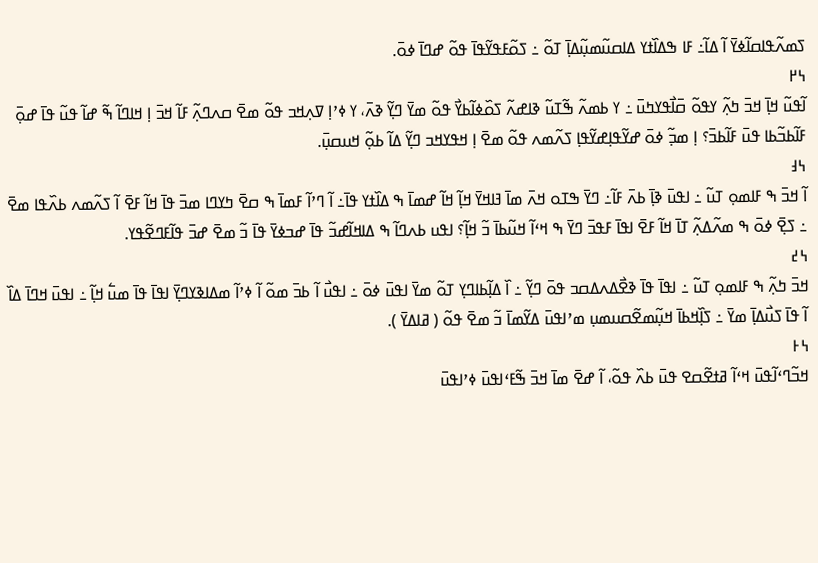ߖߘߍ߬ߟߊߛߊ߬ߦߌ߫ ߊ߬ ߡߊ߬߸ ߓߊ ߒߡߊ߰ߙߌ ߡߊߛߎ߬ߘߎ߲߬ߡߊ߲߫ ߠߋ߬ ߸ ߖߋ߬ߓߟߌ߬ߟߊ߫ ߟߋ߬ ߝߣߊ߫ ߦߋ߫.
߆߂
ߊ߬ߟߎ߬ ߞߊ߲߫ ߞߏ߫ ߤߍ߲߬ ߌߟߋ߬ ߛ߫ߊ߯ߟߌߤߎ߫ ߸ ߌ ߕߘߍ߬ ߒ߬ߠߎ߬ ߢߊߝߍ߬ ߖߋ߰ߦߊ߬ߕߌ߯ ߟߋ߬ ߘߌ߫ ߣߌ߲߬ ߢߍ߫، ߌ ߦߴߊ߲ ߜߍ߲ߞߏ ߟߋ߬ ߘߐ߫ ߛߍߣߍ߲߬ ߓߊ߬ ߞߏ߫ ߊ߲ ߞߊߣߊ߬ ߒ߬ ߝߊ߬ ߟߎ߬ ߟߊ߫ ߝߋ߲߫ ߓߊ߬ߕߏ߬ߕߊ ߟߎ߫ ߓߊ߬ߕߏ߫؟ ߊ߲ ߘߏ߲߬ ߦߋ߫ ߝߌ߬ߟߊ߲ߝߌ߬ߟߊ߲ ߖߍ߬ߘߍ ߟߋ߬ ߘߐ߫ ߊ߲ ߞߟߌߞߏ ߣߌ߲߬ ߡߊ߬ ߕߋ߲߬ ߞߎߛߎ߲߫.
߆߃
ߊ߬ ߞߏ߫ ߒ ߓߊߘߋ߲ ߠߎ߬ ߸ ߊߟߎ߫ ߢߊ߲߫ ߕߍ߫ ߓߊ߬߸ ߣߌ߫ ߒߠߋ ߞߍ߫ ߘߊ߫ ߔߊߞߌ߫ ߞߊ߲߬ ߞߊ߬ ߝߘߊ߫ ߒ ߡߊ߰ߙߌ ߟߊ߫߸ ߊ߬ ߣߴߊ߬ ߓߘߊ߫ ߒ ߛߐ߫ ߤߌߣߊ ߘߏ߫ ߟߊ߫ ߞߊ߬ ߓߐ߫ ߊ߬ ߖߍ߬ߘߍ ߕߍ߰ߟߊ ߘߐ߫ ߸ ߖߐ߲߫ ߦߋ߫ ߒ ߘߍ߬ߡߍ߲߬ ߠߊ߫ ߞߊ߬ ߓߐ߫ ߊߟߊ߫ ߓߟߏ߫ ߣߌ߫ ߒ ߞߵߊ߬ ߞߎ߬ߕߊ߫ ߏ߬ ߞߊ߲߬؟ ߊߟߎ ߕߍߣߊ߬ ߒ ߡߊߞߊ߬ߝߏ߬ ߟߊ߫ ߝߏߦߌ߫ ߟߊ߫ ߏ߬ ߘߐ߫ ߝߏ߫ ߟߊ߬ߓߣߐ߬ߟߌ.
߆߄
ߞߏ߫ ߤߍ߲߬ ߒ ߓߊߘߋ߲ ߠߎ߬ ߸ ߊߟߊ߫ ߟߊ߫ ߢߐ߯ߡߍߡߛߏ ߟߋ߫ ߣߌ߲߬ ߸ ߊ߰ ߡߊ߲߬ߕߊߣߌ߲ ߠߋ߬ ߘߌ߫ ߊߟߎ߫ ߦߋ߫ ߸ ߊߟߎ߯ ߊ߬ ߕߏ߫ ߘߋ߬ ߊ߬ ߦߴߊ߬ ߘߡߊߢߌߣߌ߲߫ ߊߟߊ߫ ߟߊ߫ ߘߎ߱ ߞߊ߲߬ ߸ ߊߟߎ߫ ߞߣߊ߫ ߡߊ߰ ߊ߬ ߟߊ߫ ߖߎ߯ߡߊ߲߫ ߘߌ߫ ߸ ߖߊ߲߰ߞߕߊ߫ ߞߎ߲߬ߘߐ߬ߛߎߘߎ߲ ߘߴߊߟߎ߫ ߡߌ߬ߘߊ߫ ߏ߬ ߘߐ߫ ߟߋ߬ ( ߥߊߡߌ߫ ).
߆߅
ߞߏ߬ߣߵߊ߬ߟߎ߫ ߞߵߊ߬ ߥߙߐ߬ߛߐ ߟߎ߫ ߕߍ߰ ߟߋ߬، ߊ߬ ߝߐ߫ ߘߊ߫ ߞߏ߫ ߒ߬ߓߵߊߟߎ߫ ߦߴߊߟߎ߫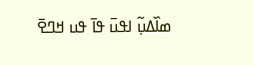ߘߊ߰ߡߎ߲߬ ߊߟߎ߫ ߟߊ߫ ߟߎ ߞߣߐ߫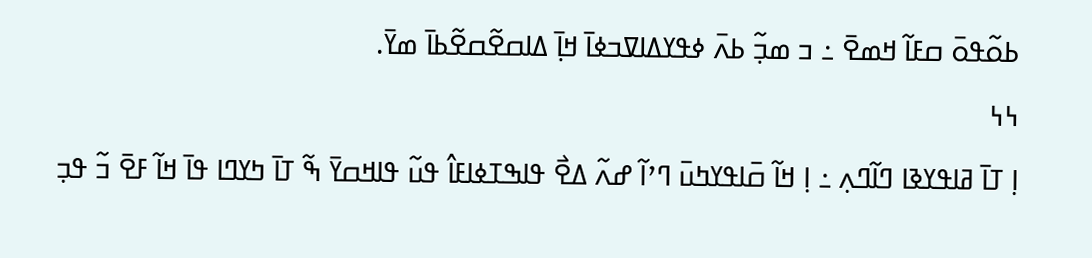ߕߋ߬ߟߋ߫ ߛߓߊ߬ ߞߘߐ߫ ߸ ߏ ߘߏ߲߬ ߕߍ߫ ߦߟߌߡߊߜߏߦߊ߫ ߞߊ߲߫ ߡߊߛߐ߬ߛߐ߬ߕߊ߫ ߘߌ߫.
߆߆
ߊ߲ ߠߊ߫ ߥߊߟߌߢߊ ߣߊ߬ߣߍ߲ ߸ ߊ߲ ߞߊ߬ ߛ߫ߊߟߌߤߎ߫ ߣߴߊ߬ ߝߍ߬ ߡߐ߯ ߟߊߒߠߦߊߓߊ߮ ߟߎ߬ ߟߊߞߛߌ߫ ߒ߬ ߠߊ߫ ߤߌߣߊ ߟߊ߫ ߞߊ߬ ߓߐ߫ ߏ߬ ߟߏ߲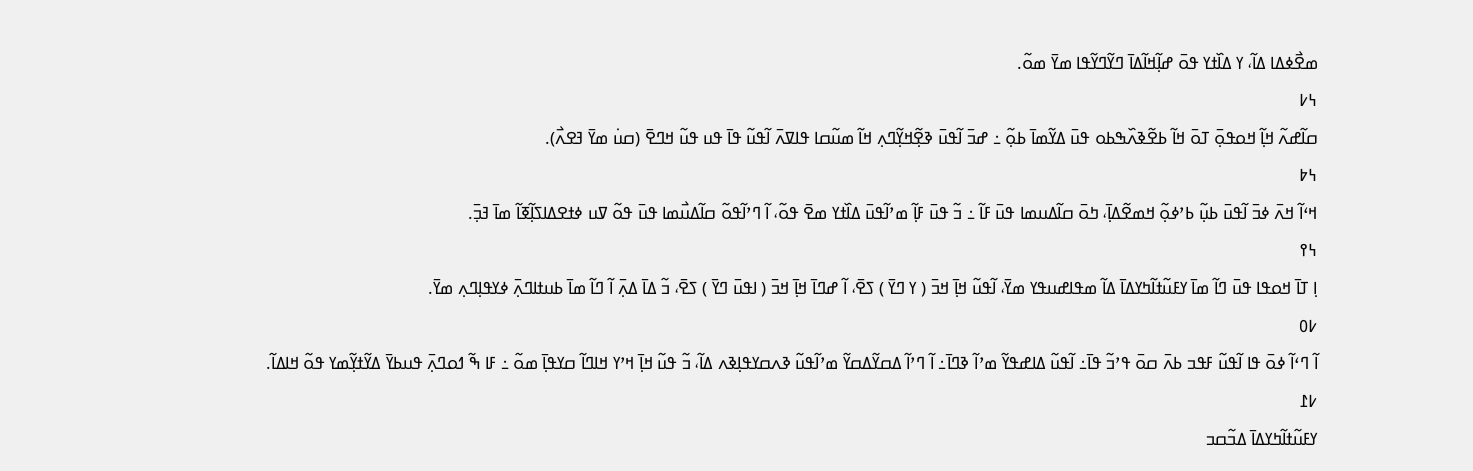ߘߐ߯ߦߡߊ ߡߊ߬، ߌ ߡߊ߰ߙߌ ߟߋ߫ ߝߊ߲߬ߞߊ߬ߡߊ߫ ߣߌ߬ߣߌ߬ߟߊ ߘߌ߫ ߘߋ߬.
߆߇
ߛߊ߬ߝߍ߬ ߞߊ߲߬ ߞߋߟߋ߲߫ ߠߋ߫ ߞߊ߬ ߕߐ߬ߢߍ߰ߒߕߋ ߟߎ߫ ߡߌ߬ߘߊ߫ ߕߋ߲߬ ߸ ߝߏ߫ ߊ߬ߟߎ߫ ߢߐ߲߬ߞߌ߲߬ߣߍ߲ ߞߊ߬ ߘߎ߬ߛߊ ߟߊߜߍ߫ ߊ߬ߟߎ߬ ߟߊ߫ ߟߎ ߟߎ߬ ߞߣߐ߫ (ߛߎ߭ ߘߌ߫ ߔߐߍ߯).
߆߈
ߞߵߊ߬ ߞߍ߫ ߦߏ߫ ߊ߬ߟߎ߫ ߕߎ߲߬ ߕߴߦߋ߲߬ ߞߘߐ߬ߡߊ߲߫، ߤߋ߫ ߛߊ߬ߡߎߘߊ ߟߎ߫ ߓߊ߬ ߸ ߏ߬ ߟߎ߫ ߓߊ߲߬ ߘߴߊ߬ߟߎ߫ ߡߊ߰ߙߌ ߘߐ߫ ߟߋ߬، ߊ߬ ߣߴߊ߬ߟߋ߬ ߛߊ߬ߡߎ߯ߘߊ ߟߎ߫ ߟߋ߬ ߜߎ ߦߙߐߡߊߖߊ߲߬ߧߊ߬ ߘߊ߫ ߔߏ߲߫.
߆߉
ߊ߲ ߠߊ߫ ߞߋߟߊ ߟߎ߫ ߣߊ߬ ߘߊ߫ ߌߓߎ߬ߙߊ߬ߤߌߡߊ߫ ߡߊ߬ ߘߟߊߝߎߟߌ ߘߌ߫، ߊ߬ߟߎ߬ ߞߊ߲߫ ߞߏ߫ ( ߌ ߣߌ߫ ) ߖߐ߫، ߊ߬ ߝߣߊ߫ ߞߊ߲߫ ߞߏ߫ ( ߊߟߎ߫ ߣߌ߫ ) ߖߐ߫، ߏ߬ ߡߊ߫ ߡߍ߲߫ ߊ߬ ߣߊ߬ ߘߊ߫ ߕߎߙߊߣߍ߲߫ ߦߌߟߊ߲ߣߍ߲ ߘߌ߫.
߇߀
ߊ߬ ߣߵߊ߬ ߦߋ߫ ߟߊ ߊ߬ߟߎ߬ ߓߟߏ ߕߍ߫ ߛߋ߫ ߟߴߏ߬ ߟߊ߫߸ ߊ߬ߟߎ߬ ߡߊߝߟߌ߬ ߘߴߊ߬ ߢߣߊ߫߸ ߊ߬ ߣߴߊ߬ ߡߛߌ߬ߡߛߌ߬ ߘߴߊ߬ߟߎ߬ ߢߍߛߌߟߊ߲ߢߍ ߡߊ߬، ߏ߬ ߟߎ߬ ߞߊ߲߫ ߞߴߌ ߞߊߣߊ߬ ߛߌߟߊ߲߫ ߘߋ߬ ߸ ߓߊ ߒ߬ ߗߋߣߍ߲߫ ߟߎߕߌ߫ ߡߌ߬ߙߌ߲߬ߘߌ ߟߋ߬ ߞߊߡߊ߬.
߇߁
ߌߓߎ߬ߙߊ߬ߤߌߡߊ߫ ߡߏ߬ߛߏ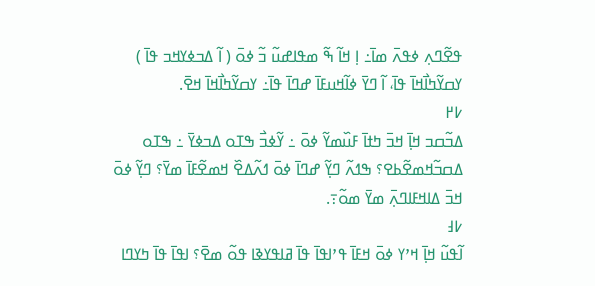ߟߐ߬ߣߍ߲ ߦߟߍ߫ ߘߊ߫߸ ߊ߲ ߞߊ߬ ߒ߬ ߘߟߊߝߎ߬ ߏ߬ ߦߋ߫ ( ߊ߬ ߡߏߦߌߞߏ ߟߊ߫ ) ߌߛߌ߬ߤߊ߯ߞߊ߫ ߟߊ߫، ߊ߬ ߣߌ߫ ߦߊ߬ߞߎߓߊ߫ ߝߣߊ߫ ߟߊ߫߸ ߌߛߌ߬ߤߊ߯ߞߊ߫ ߞߐ߫.
߇߂
ߡߏ߬ߛߏ ߞߊ߲߫ ߞߏ߫ ߤߙߊ߫ ߓߎ߰ߘߌ߬ ߦߋ߫ ߸ ߌ߬ߦߏ߯ ߒߠߋ ߡߏߦߌ߫ ߸ ߒߠߋ ߡߛߏ߬ߞߘߐ߬ߕߐ؟ ߒߗߍ߬ ߣߌ߲߬ ߝߣߊ߫ ߦߋ߫ ߗߍ߬ߡߐ߰ ߞߘߐ߬ߓߊ߫ ߘߌ߫؟ ߣߌ߲߬ ߦߋ߫ ߞߏ߫ ߡߊߞߓߊߣߍ߲߫ ߘߌ߫ ߘߋ߬߹.
߇߃
ߊ߬ߟߎ߬ ߞߊ߲߫ ߞߴߌ ߦߋ߫ ߞߓߊ߫ ߟߴߊߟߊ߫ ߟߊ߫ ߥߊߟߌߢߊ ߟߋ߬ ߘߐ߫؟ ߊߟߊ߫ ߟߊ߫ ߤߌߣߊ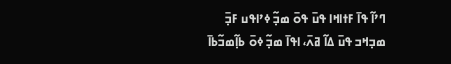ߣߴߊ߬ ߟߊ߫ ߓߙߊߞߊ ߟߎ߫ ߟߋ߫ ߘߏ߲߬ ߦߴߊߟߎ ߓߏ߲߫ ߘߏ߲ߞߏ ߟߎ߫ ߡߊ߬ ߥߍ߫، ߊߟߊ߫ ߘߏ߲߬ ߦߋ߫ ߕߊ߲߬ߘߏ߬ߕߊ߫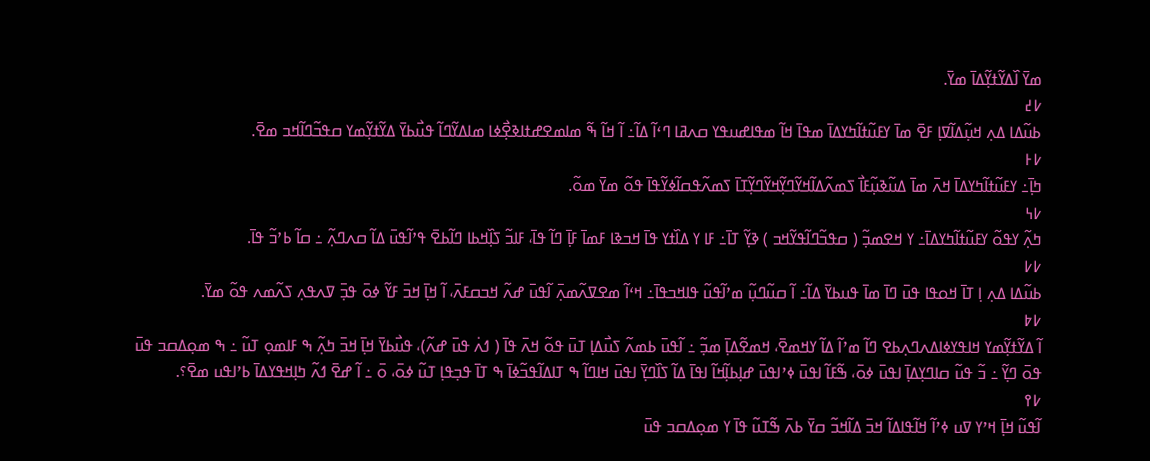ߘߌ߫ ߊ߰ߡߌ߬ߙߌ߲߬ߡߊ߫ ߘߌ߫.
߇߄
ߕߎ߬ߡߊ ߡߍ߲ ߞߎ߲߬ߡߊ߬ߜߊ߲ ߓߐ߫ ߘߊ߫ ߌߓߎ߬ߙߊ߬ߤߌߡߊ߫ ߘߟߊ߫ ߞߊ߬ ߘߟߊߝߎߟߌ ߛߍߥߊ ߣߵߊ߬ ߡߊ߬߸ ߊ߬ ߞߊ߬ ߒ߬ ߘߊߘߐߝߙߊߢߐ߲߯ߦߊ ߘߊߡߌ߬ߣߊ߬ ߟߎ߯ߕߌ߫ ߡߌ߬ߙߌ߲߬ߘߌ ߛߟߏ߬ߣߊ߬ߞߏ ߘߐ߫.
߇߅
ߤߊ߲߫߸ ߌߓߎ߬ߙߊ߬ߤߌߡߊ߫ ߞߍ߫ ߘߊ߫ ߡߎ߬ߢߎ߲߬ߓߊ߯ ߖߘߍ߬ߡߊ߬ߞߌ߬ߣߌ߲߬ߞߌ߬ߣߌ߲߬ߠߊ߫ ߖߘߍ߬ߟߛߊ߬ߦߌ߬ߟߊ߫ ߟߋ߬ ߘߌ߫ ߘߋ߬.
߇߆
ߤߍ߲߬ ߌߟߋ߬ ߌߓߎ߬ߙߊ߬ߤߌߡߊ߫߸ ߌ ߞߐߘߏ߲߬ ( ߛߟߏ߬ߣߊ߬ߟߌ߬ߞߏ ) ߢߌ߲߬ ߠߊ߫߸ ߓߊ ߌ ߡߊ߰ߙߌ ߟߊ߫ ߞߏߢߊ ߓߘߊ߫ ߓߊ߲߫ ߣߊ߬ ߟߊ߫، ߓߊߏ߬ ߖߊ߲߰ߞߕߊ ߣߊ߬ߕߐ߫ ߟߴߊ߬ߟߎ߫ ߡߊ߬ ߛߍߣߍ߲߬ ߸ ߛߊ߬ ߕߴߏ߬ ߟߊ߫.
߇߇
ߕߎ߬ߡߊ ߡߍ߲ ߊ߲ ߠߊ߫ ߞߋߟߊ ߟߎ߫ ߣߊ߫ ߘߊ߫ ߟߎߕߌ߫ ߡߊ߬߸ ߊ߬ ߛߎ߬ߣߎ߲߬ ߘߴߊ߬ߟߎ߬ ߟߊߞߏߟߊ߫߸ ߞߵߊ߬ ߘߐߜߍ߬ߘߍ߲߫ ߊ߬ߟߎ߫ ߝߍ߬ ߞߏߛߓߍ߫، ߊ߬ ߞߊ߲߫ ߞߏ߫ ߓߌ߬ ߦߋ߫ ߟߏ߲߫ ߜߍߟߍ߲ ߖߍ߬ߘߍ ߟߋ߬ ߘߌ߫.
߇߈
ߊ߬ ߡߌ߬ߙߌ߲߬ߘߌ ߞߊߟߌߦߊߡߍߣߍ߲ߕߐ ߣߊ߬ ߘߴߊ߬ ߡߊ߬ ߌߞߘߐ߫، ߞߘߐ߬ߡߊ߲߫ ߘߏ߲߬ ߸ ߊ߬ߟߎ߫ ߕߘߍ߬ ߖߎ߯ߡߊ߲ ߠߎ߫ ߟߋ߬ ߞߍ߫ ߟߊ߫ ( ߗߍ߭ ߟߎ߫ ߝߍ߬)، ߟߎ߯ߕߌ߫ ߞߊ߲߫ ߞߏ߫ ߤߍ߲߬ ߒ ߓߊߘߋ߲ ߠߎ߬ ߸ ߒ ߘߋ߲ߡߛߏ ߟߎ߫ ߟߋ߫ ߣߌ߲߬ ߸ ߏ߬ ߟߎ߬ ߛߊߣߌ߲ߡߊ߲߫ ߊߟߎ߫ ߦߋ߫، ߒ߬ߓߊ߬ ߊߟߎ߫ ߦߴߊߟߎ߫ ߝߊ߲ߕߊ߲߬ߞߊ߬ ߊߟߊ߫ ߡߊ߬ ߖߊ߰ߣߌ߲߫ ߊߟߎ߫ ߞߊߣߊ߬ ߒ ߠߊߡߊ߬ߟߏ߬ߦߊ߫ ߒ ߠߊ߫ ߟߏ߲ߟߊ߲ ߠߎ߬ ߦߋ߫، ߋ߫ ߸ ߊ߬ ߝߐ߫ ߗߍ߬ ߤߊ߲ߞߟߌߡߊ߫ ߕߴߊߟߎ ߘߐ߫؟.
߇߉
ߊ߬ߟߎ߬ ߞߊ߲߫ ߞߴߌ ߜߎ ߦߴߊ߬ ߞߊ߬ߟߊߡߊ߬ ߞߏ߫ ߡߊ߬ߞߏ߬ ߛߌ߫ ߕߍ߫ ߒ߬ߠߎ߬ ߟߊ߫ ߌ ߘߋ߲ߡߛߏ ߟߎ߫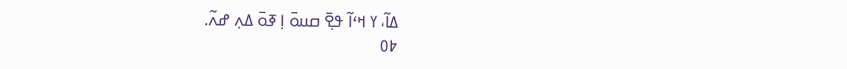ߡߊ߬، ߌ ߞߵߊ߬ ߟߐ߲߫ ߛߎߋ߫ ߊ߲ ߧߋ߫ ߡߍ߲ ߝߍ߬.
߈߀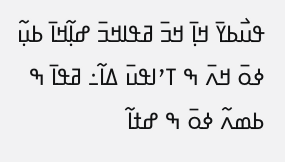ߟߎ߯ߕߌ߫ ߞߊ߲߫ ߞߏ߫ ߥߟߊߞߏ߫ ߝߊ߲߬ߞߊ߫ ߕߎ߲߬ ߦߋ߫ ߞߍ߫ ߒ ߠߴߊߟߎ߫ ߡߊ߬߸ ߥߟߊ߫ ߒ ߕߘߍ߬ ߦߋ߫ ߒ ߝߙߊ߬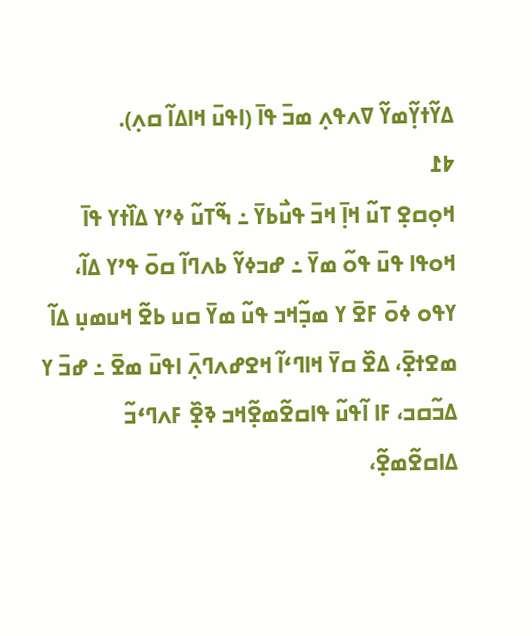ߡߌ߬ߙߌ߲߬ߘߌ߬ ߜߍߟߍ߲ ߘߏ߫ ߟߊ߫ (ߊߟߎ߫ ߞߊߡߊ߬ ߛߍ߲).
߈߁
ߞߋ߲ߛߐ߲ ߠߎ߬ ߞߊ߲߫ ߞߏ߫ ߟߎ߯ߕߌ߫ ߸ ߒ߬ߠߎ߬ ߦߴߌ ߡߊ߰ߙߌ ߟߊ߫ ߞߋߟߊ ߟߎ߫ ߟߋ߬ ߘߌ߫ ߸ ߝߏߦߌ߬ ߕߍߣߊ߬ ߛߋ߫ ߟߴߌ ߡߊ߬، ߌߟߋ ߦߋ߫ ߓߐ߫ ߌ ߘߏ߲߬ߞߏ ߟߎ߬ ߘߌ߫ ߛߎ ߕߐ߬ ߞߎߘߎ߲ ߡߊ߬ ߘߐߙߐ߲߫، ߡߐ߰ ߛߌ߫ ߞߊߣߵߊ߬ ߞߐߝߍߣߍ߲߫ ߊߟߎ߫ ߘߐ߫ ߸ ߝߏ߫ ߌ ߡߏ߬ߛߏ، ߓߊ ߊ߬ߟߎ߬ ߟߊߛߐ߬ߘߐ߲߬ߞߏ ߢߐ߲߰ ߓߍߣߵߏ߬ ߡߊߛߐ߬ߘߐ߲߬،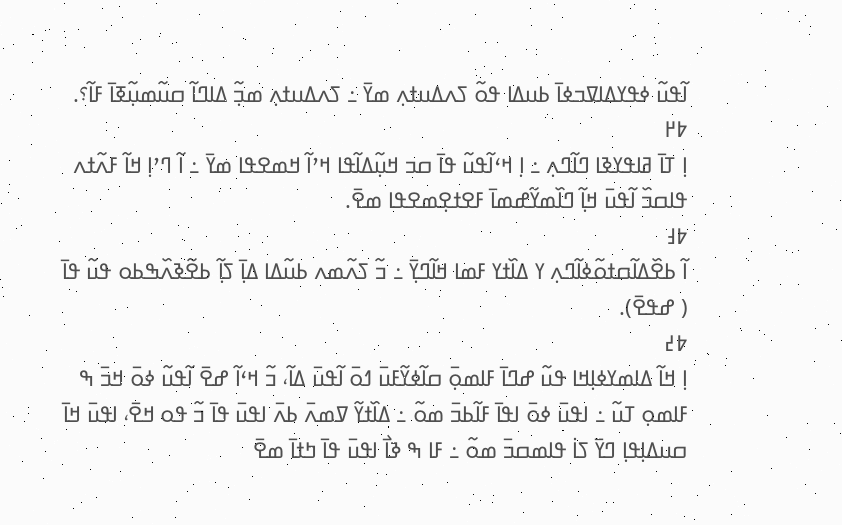ߊ߬ߟߎ߬ ߦߟߌߡߊߜߏߦߊ߫ ߕߎߡߊ ߟߋ߬ ߖߍߡߎߙߍ߲ ߘߌ߫ ߸ ߖߍߡߎߙߍ߲ ߘߏ߲߬ ߡߊߣߊ߬ ߛߎ߬ߘߎ߲߬ߧߊ߫ ߓߊ߬؟.
߈߂
ߊ߲ ߠߊ߫ ߥߊߟߌߢߊ ߣߊ߬ߣߍ߲ ߸ ߊ߲ ߞߵߊ߬ߟߎ߬ ߟߊ߫ ߛߏ ߞߎ߲߬ߡߊ߬ߟߊ ߞߴߊ߬ ߞߘߐߟߊ ߘߌ߫ ߸ ߊ߬ ߣߴߊ߲ ߞߊ߬ ߓߍ߬ߙߍ ߟߊߛߏ߰ ߊ߬ߟߎ߫ ߞߊ߲߬ ߣߊ߰ߘߌ߬ߝߘߊ߫ ߓߐߙߐ߲ߘߐߟߊ ߘߐ߫.
߈߃
ߊ߬ ߕߐ߰ߡߊ߬ߛߙߋ߬ߦߊ߬ߣߍ߲ ߌ ߡߊ߰ߙߌ ߓߘߊ ߞߊ߬ߣߌ߲߫ ߸ ߏ߬ ߖߍ߬ߘߍ ߕߎ߬ߡߊ ߡߊ߲߫ ߖߊ߲߬ ߕߐ߬ߢߍ߰ߒߕߋ ߟߎ߬ ߟߊ߫ ( ߝߟߐ߫).
߈߄
ߊ߲ ߞߊ߬ ߡߊߘߌߦߊ߲ߞߊ ߟߎ߬ ߝߣߊ߫ ߓߊߘߋ߲߫ ߛߊ߬ߦߌ߬ߓߎ߫ ߗߋ߫ ߊ߬ߟߎ߫ ߡߊ߬، ߏ߬ ߞߵߊ߬ ߝߐ߫ ߊ߬ߟߎ߬ ߦߋ߫ ߞߏ߫ ߒ ߓߊߘߋ߲ ߠߎ߬ ߸ ߊߟߎ߫ ߦߋ߫ ߊߟߊ߫ ߓߊ߬ߕߏ߫ ߘߋ߬ ߸ ߡߊ߰ߙߌ߬ ߜߘߍ߫ ߕߍ߫ ߊߟߎ߫ ߟߊ߫ ߏ߬ ߟߋ ߞߐ߫، ߊߟߎ߫ ߞߊ߫ ߛߎߡߊ߲ߟߊ߲ ߣߌ߫ ߖߊ߭ ߟߊߘߛߏ߫ ߘߋ߬ ߸ ߓߊ ߒ ߢߊ߯ ߊߟߎ߫ ߟߊ߫ ߤߙߊ߫ ߘߐ߫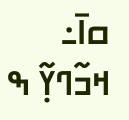ߛߊ߫߸ ߞߏ߬ߣߌ߲߬ ߒ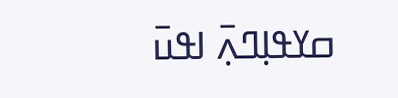ߛߌߟߊ߲ߣߍ߲߫ ߊߟߎ߫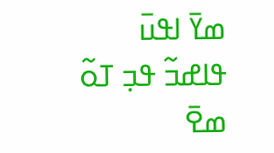ߘߌ߫ ߊߟߎ߫ ߟߊߝߏ߬ ߟߏ߲ ߠߋ߬ ߘߐ߫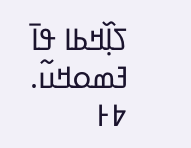ߖߊ߲߰ߞߕߊ ߟߊ߫ ߔߘߋߞߎ߬.
߈߅